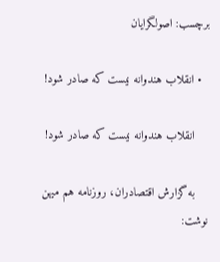برچسب: اصولگرایان

  • انقلاب هندوانه نیست که صادر شود!

    انقلاب هندوانه نیست که صادر شود!

    به گزارش اقتصادران، روزنامه هم میهن نوشت: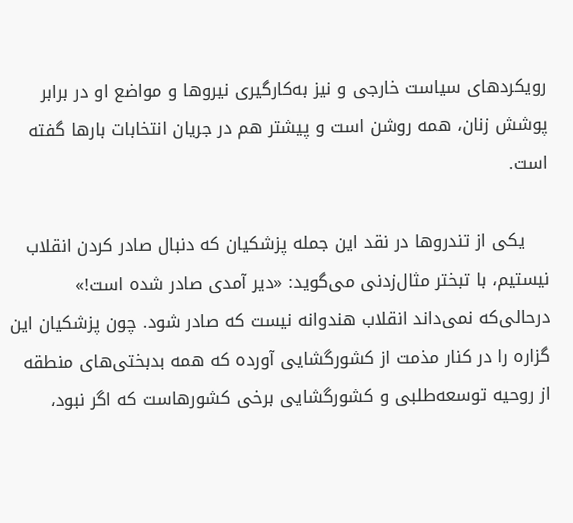رویکردهای سیاست خارجی و نیز به‌کارگیری نیروها و مواضع او در برابر پوشش زنان، همه روشن است و پیشتر هم در جریان انتخابات بارها گفته است.

    یکی از تندروها در نقد این جمله پزشکیان که دنبال صادر کردن انقلاب نیستیم، با تبختر مثال‌زدنی می‌گوید: «دیر آمدی صادر شده است!» درحالی‌که نمی‌داند انقلاب هندوانه نیست که صادر شود. چون پزشکیان این گزاره را در کنار مذمت از کشورگشایی آورده که همه بدبختی‌های منطقه از روحیه توسعه‌طلبی و کشورگشایی برخی کشورهاست که اگر نبود،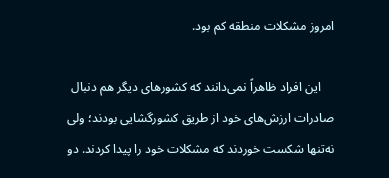امروز مشکلات منطقه کم بود.

    این افراد ظاهراً نمی‌دانند که کشورهای دیگر هم دنبال صادرات ارزش‌های خود از طریق کشورگشایی بودند؛ ولی نه‌تنها شکست خوردند که مشکلات خود را پیدا کردند. دو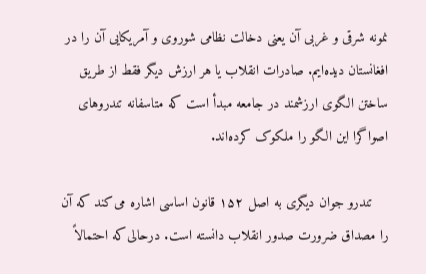نمونه شرقی و غربی آن یعنی دخالت نظامی شوروی و آمریکایی آن را در افغانستان دیده‌ایم. صادرات انقلاب یا هر ارزش دیگر فقط از طریق ساختن الگوی ارزشمند در جامعه مبدأ است که متاسفانه تندروهای اصواگرا این الگو را ملکوک کرده‌اند.

    تندرو جوان دیگری به اصل ۱۵۲ قانون اساسی اشاره می‌کند که آن را مصداق ضرورت صدور انقلاب دانسته است. درحالی‌که احتمالاً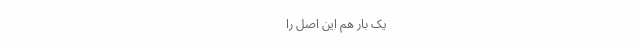یک بار هم این اصل را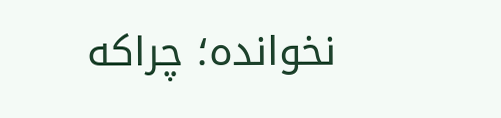نخوانده؛ چراکه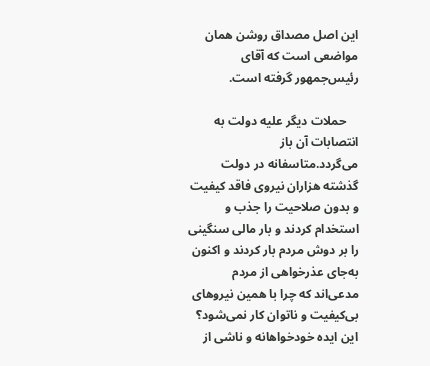این اصل مصداق روشن همان مواضعی است که آقای رئیس‌جمهور گرفته است.

    حملات دیگر علیه دولت به انتصابات آن باز می‌گردد.متاسفانه در دولت گذشته هزاران نیروی فاقد کیفیت و بدون صلاحیت را جذب و استخدام کردند و بار مالی سنگینی را بر دوش مردم بار کردند و اکنون به‌جای عذرخواهی از مردم مدعی‌اند که چرا با همین نیروهای بی‌کیفیت و ناتوان کار نمی‌شود؟ این ایده خودخواهانه و ناشی از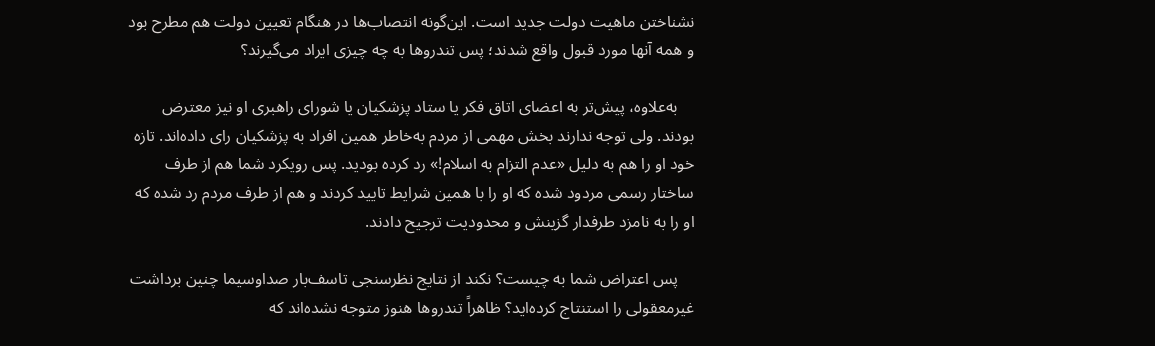نشناختن ماهیت دولت جدید است. این‌گونه انتصاب‌ها در هنگام تعیین دولت هم مطرح بود و همه آنها مورد قبول واقع شدند؛ پس تندروها به چه چیزی ایراد می‌گیرند؟

    به‌علاوه، پیش‌تر به اعضای اتاق فکر یا ستاد پزشکیان یا شورای راهبری او نیز معترض بودند. ولی توجه ندارند بخش مهمی از مردم به‌خاطر همین افراد به پزشکیان رای داده‌اند. تازه خود او را هم به دلیل «عدم التزام به اسلام!» رد کرده بودید. پس رویکرد شما هم از طرف ساختار رسمی مردود شده که او را با همین شرایط تایید کردند و هم از طرف مردم رد شده که او را به نامزد طرفدار گزینش و محدودیت ترجیح دادند.

    پس اعتراض شما به چیست؟ نکند از نتایج نظرسنجی تاسف‌بار صداوسیما چنین برداشت غیرمعقولی را استنتاج کرده‌اید؟ ظاهراً تندروها هنوز متوجه نشده‌اند که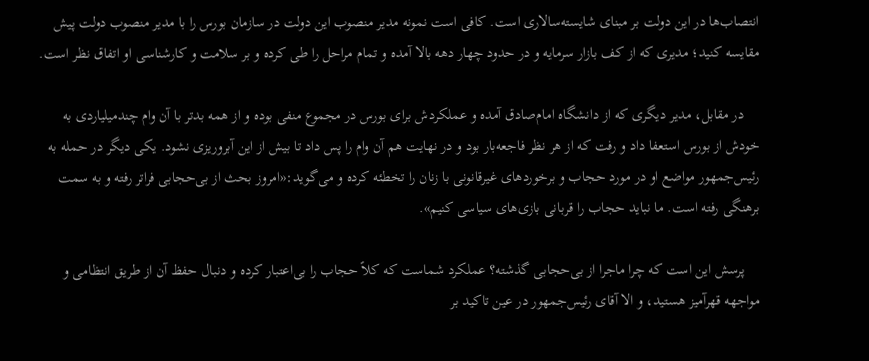انتصاب‌ها در این دولت بر مبنای شایسته‌سالاری است. کافی است نمونه مدیر منصوب این دولت در سازمان بورس را با مدیر منصوب دولت پیش مقایسه کنید؛ مدیری که از کف بازار سرمایه و در حدود چهار دهه بالا آمده و تمام مراحل را طی کرده و بر سلامت و کارشناسی او اتفاق نظر است.

    در مقابل، مدیر دیگری که از دانشگاه امام‌صادق آمده و عملکردش برای بورس در مجموع منفی بوده و از همه بدتر با آن وام چندمیلیاردی به خودش از بورس استعفا داد و رفت که از هر نظر فاجعه‌بار بود و در نهایت هم آن وام را پس داد تا بیش از این آبروریزی نشود. یکی دیگر در حمله به رئیس‌جمهور مواضع او در مورد حجاب و برخوردهای غیرقانونی با زنان را تخطئه کرده و می‌گوید:«امروز بحث از بی‌حجابی فراتر رفته و به سمت برهنگی رفته است. ما نباید حجاب را قربانی بازی‌های سیاسی کنیم».

    پرسش این است که چرا ماجرا از بی‌حجابی گذشته؟ عملکرد شماست که کلاً حجاب را بی‌اعتبار کرده و دنبال حفظ آن از طریق انتظامی و مواجهه قهرآمیز هستید، و الا آقای رئیس‌جمهور در عین تاکید بر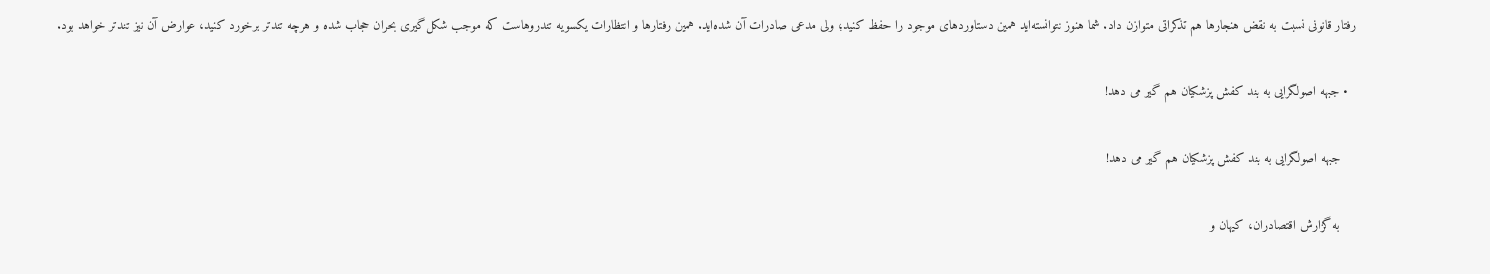رفتار قانونی نسبت به نقض هنجارها هم تذکراتی متوازن داد. شما هنوز نتوانسته‌اید همین دستاوردهای موجود را حفظ کنید؛ ولی مدعی صادرات آن شده‌اید. همین رفتارها و انتظارات یکسویه تندروهاست که موجب شکل‌گیری بحران حجاب شده و هرچه تندتر برخورد کنید، عوارض آن نیز تندتر خواهد بود.

  • جبهه اصولگرایی به بند کفش پزشکیان هم گیر می دهد!

    جبهه اصولگرایی به بند کفش پزشکیان هم گیر می دهد!

    به گزارش اقتصادران، کیهان و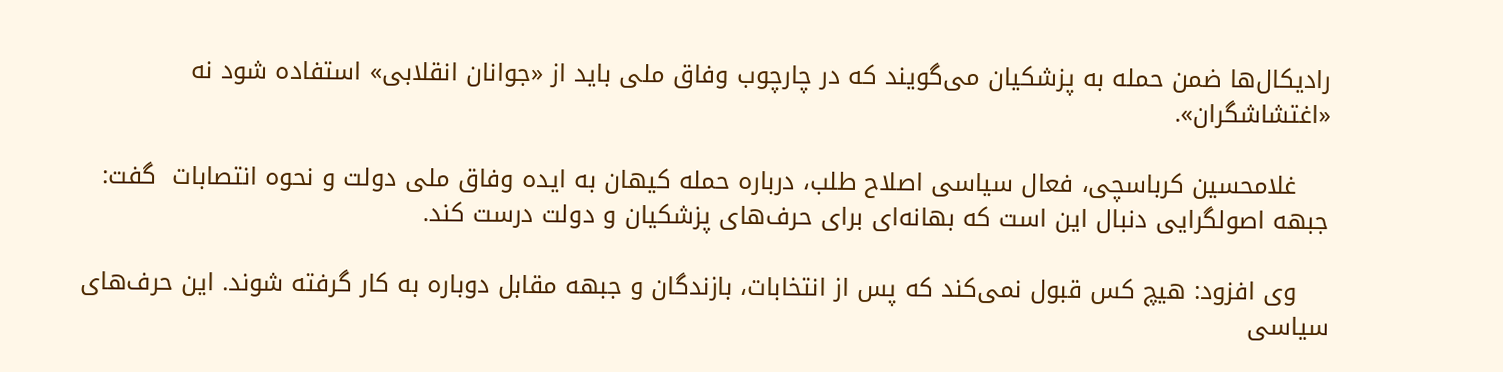رادیکال‌ها ضمن حمله به پزشکیان می‌گویند که در چارچوب وفاق ملی باید از «جوانان انقلابی» استفاده شود نه «اغتشاشگران».

    غلامحسین کرباسچی، فعال سیاسی اصلاح طلب، درباره حمله کیهان به ایده وفاق ملی دولت و نحوه انتصابات  گفت: جبهه اصولگرایی دنبال این است که بهانه‌ای برای حرف‌های پزشکیان و دولت درست کند.

    وی افزود: هیچ کس قبول نمی‌کند که پس از انتخابات، بازندگان و جبهه مقابل دوباره به کار گرفته شوند. این حرف‌های سیاسی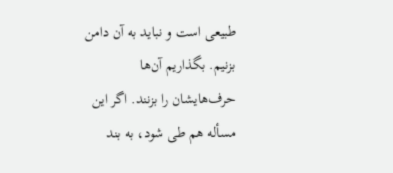طبیعی است و نباید به آن دامن بزنیم. بگذاریم آن‌ها حرف‌هایشان را بزنند. اگر این مسأله هم طی شود، به بند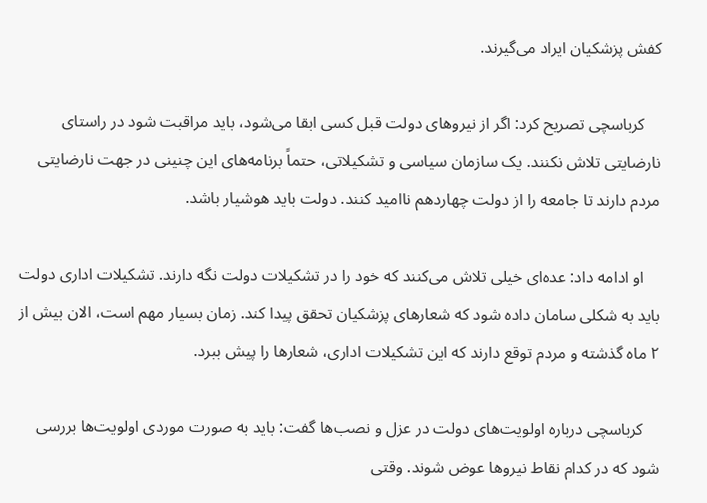کفش پزشکیان ایراد می‌گیرند.

    کرباسچی تصریح کرد: اگر از نیرو‌های دولت قبل کسی ابقا می‌شود، باید مراقبت شود در راستای نارضایتی تلاش نکنند. یک سازمان سیاسی و تشکیلاتی، حتماً برنامه‌های این چنینی در جهت نارضایتی مردم دارند تا جامعه را از دولت چهاردهم ناامید کنند. دولت باید هوشیار باشد.

    او ادامه داد: عده‌ای خیلی تلاش می‌کنند که خود را در تشکیلات دولت نگه دارند. تشکیلات اداری دولت باید به شکلی سامان داده شود که شعار‌های پزشکیان تحقق پیدا کند. زمان بسیار مهم است، الان بیش از ۲ ماه گذشته و مردم توقع دارند که این تشکیلات اداری، شعار‌ها را پیش ببرد.

    کرباسچی درباره اولویت‌های دولت در عزل و نصب‌ها گفت: باید به صورت موردی اولویت‌ها بررسی شود که در کدام نقاط نیرو‌ها عوض شوند. وقتی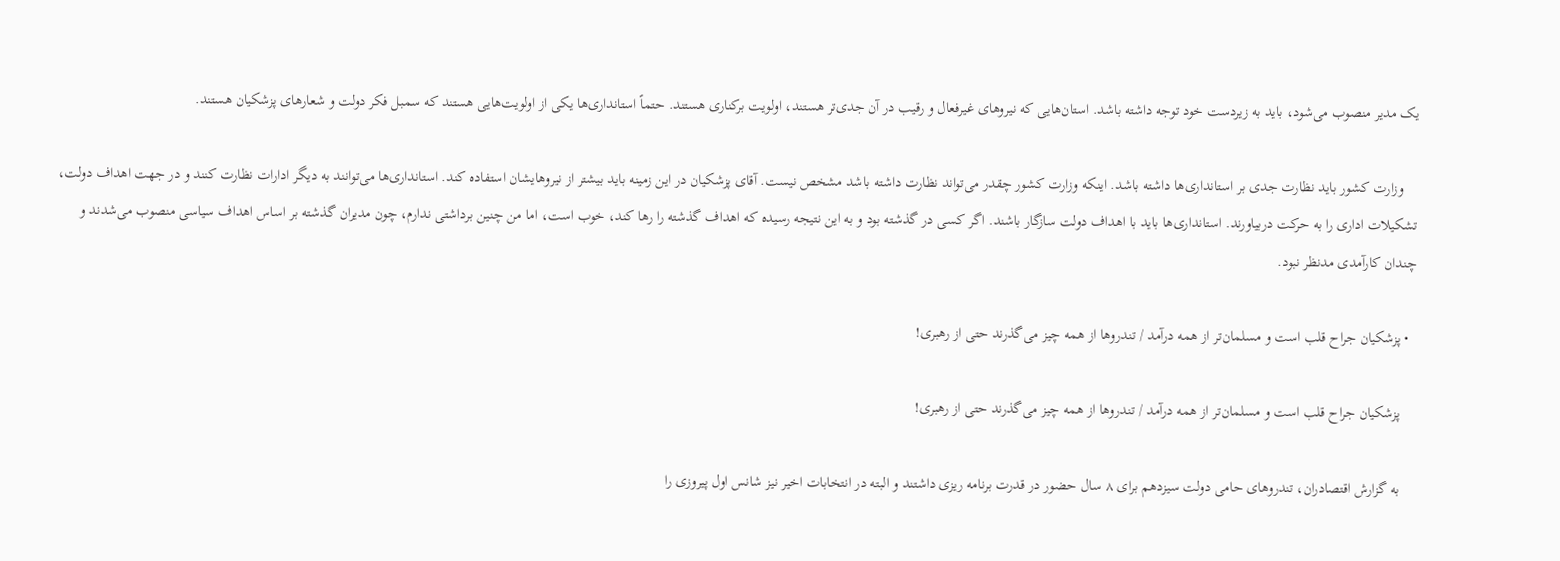یک مدیر منصوب می‌شود، باید به زیردست خود توجه داشته باشد. استان‌هایی که نیرو‌های غیرفعال و رقیب در آن جدی‌تر هستند، اولویت برکناری هستند. حتماً استانداری‌ها یکی از اولویت‌هایی هستند که سمبل فکر دولت و شعار‌های پزشکیان هستند.

    وزارت کشور باید نظارت جدی بر استانداری‌ها داشته باشد. اینکه وزارت کشور چقدر می‌تواند نظارت داشته باشد مشخص نیست. آقای پزشکیان در این زمینه باید بیشتر از نیرو‌هایشان استفاده کند. استانداری‌ها می‌توانند به دیگر ادارات نظارت کنند و در جهت اهداف دولت، تشکیلات اداری را به حرکت دربیاورند. استانداری‌ها باید با اهداف دولت سازگار باشند. اگر کسی در گذشته بود و به این نتیجه رسیده که اهداف گذشته را ر‌ها کند، خوب است، اما من چنین برداشتی ندارم، چون مدیران گذشته بر اساس اهداف سیاسی منصوب می‌شدند و چندان کارآمدی مدنظر نبود.

  • پزشکیان جراح قلب است و مسلمان‌تر از همه درآمد / تندروها از همه چیز می‌گذرند حتی از رهبری!

    پزشکیان جراح قلب است و مسلمان‌تر از همه درآمد / تندروها از همه چیز می‌گذرند حتی از رهبری!

    به گزارش اقتصادران، تندروهای حامی دولت سیزدهم برای ۸ سال حضور در قدرت برنامه ریزی داشتند و البته در انتخابات اخیر نیز شانس اول پیروزی را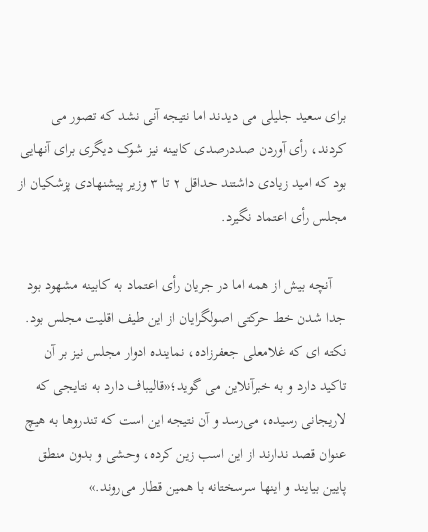برای سعید جلیلی می دیدند اما نتیجه آنی نشد که تصور می کردند، رأی آوردن صددرصدی کابینه نیز شوک دیگری برای آنهایی بود که امید زیادی داشتند حداقل ۲ تا ۳ وزیر پیشنهادی پزشکیان از مجلس رأی اعتماد نگیرد.

    آنچه بیش از همه اما در جریان رأی اعتماد به کابینه مشهود بود جدا شدن خط حرکتی اصولگرایان از این طیف اقلیت مجلس بود. نکته ای که غلامعلی جعفرزاده، نماینده ادوار مجلس نیز بر آن تاکید دارد و به خبرآنلاین می گوید؛«قالیباف دارد به نتایجی که لاریجانی رسیده، می‌رسد و آن نتیجه این است که تندروها به هیچ عنوان قصد ندارند از این اسب زین کرده، وحشی و بدون منطق پایین بیایند و اینها سرسختانه با همین قطار می‌روند.»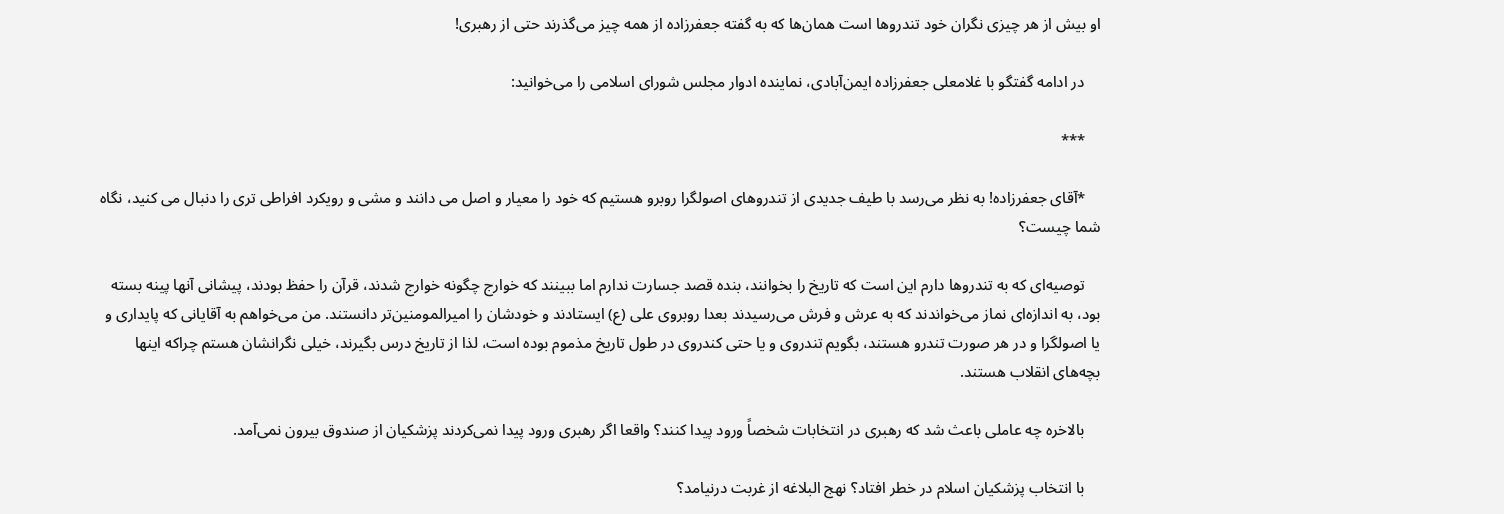او بیش از هر چیزی نگران خود تندروها است همان‌ها که به گفته جعفرزاده از همه چیز می‌گذرند حتی از رهبری!

    در ادامه گفتگو با غلامعلی جعفرزاده ایمن‌آبادی، نماینده ادوار مجلس شورای اسلامی را می‌خوانید:

    ***

    *آقای جعفرزاده! به نظر می‌رسد با طیف جدیدی از تندروهای اصولگرا روبرو هستیم که خود را معیار و اصل می دانند و مشی و رویکرد افراطی تری را دنبال می کنید، نگاه شما چیست؟

    توصیه‌ای که به تندروها دارم این است که تاریخ را بخوانند، بنده قصد جسارت ندارم اما ببینند که ‌خوارج چگونه خوارج شدند، قرآن را حفظ بودند، پیشانی آنها پینه بسته بود، به اندازه‌ای نماز می‌خواندند که به عرش و فرش می‌رسیدند بعدا روبروی علی (ع) ایستادند و خودشان را امیرالمومنین‌تر دانستند. من می‌خواهم به آقایانی که پایداری و یا اصولگرا و در هر صورت تندرو هستند، بگویم تندروی و یا حتی کندروی در طول تاریخ مذموم بوده است، لذا از تاریخ درس بگیرند، خیلی نگرانشان هستم چراکه اینها بچه‌های انقلاب هستند.

    بالاخره چه عاملی باعث شد که رهبری در انتخابات شخصاً ورود پیدا کنند؟ واقعا اگر رهبری ورود پیدا نمی‌کردند پزشکیان از صندوق بیرون نمی‌آمد.

    با انتخاب پزشکیان اسلام در خطر افتاد؟ نهج البلاغه از غربت درنیامد؟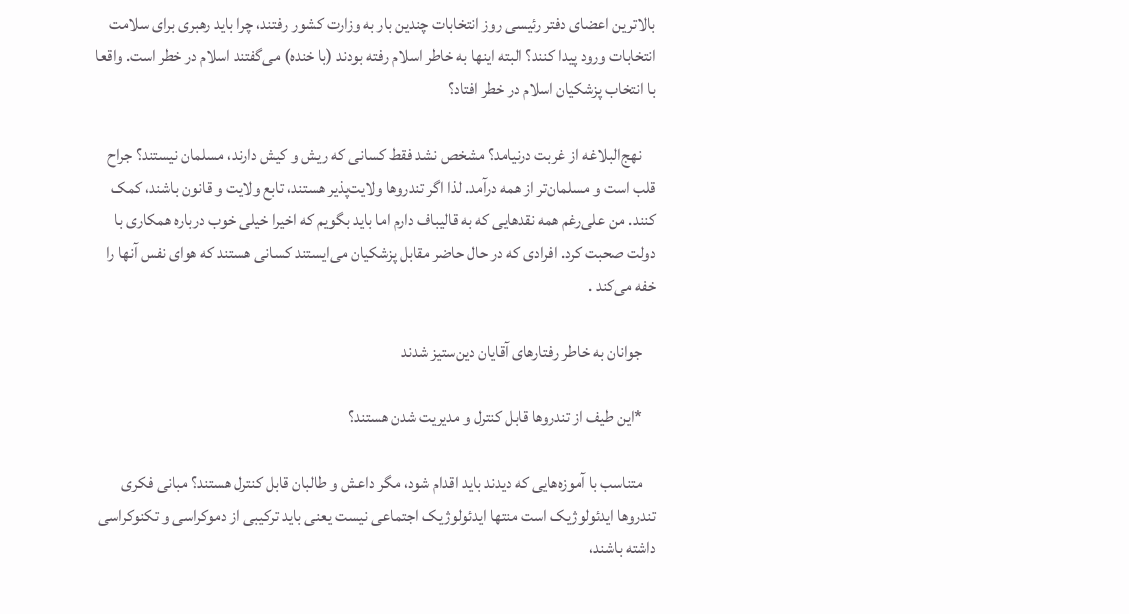بالاترین اعضای دفتر رئیسی روز انتخابات چندین بار به وزارت کشور رفتند، چرا باید رهبری برای سلامت انتخابات ورود پیدا کنند؟ البته اینها به خاطر اسلام رفته بودند (با خنده) می‌گفتند اسلام در خطر است. واقعا با انتخاب پزشکیان اسلام در خطر افتاد؟

    نهج‌البلاغه از غربت درنیامد؟ مشخص نشد فقط کسانی که ریش و کیش دارند، مسلمان نیستند؟ جراح قلب است و مسلمان‌تر از همه درآمد. لذا اگر تندروها ولایت‌پذیر هستند، تابع ولایت و قانون باشند، کمک کنند. من علی‌رغم همه نقدهایی که به قالیباف دارم اما باید بگویم که اخیرا خیلی خوب درباره همکاری با دولت صحبت کرد. افرادی که در حال حاضر مقابل پزشکیان می‌ایستند کسانی هستند که هوای نفس آنها را خفه می‌کند .

    جوانان به خاطر رفتارهای آقایان دین‌ستیز شدند

    *این طیف از تندروها قابل کنترل و مدیریت شدن هستند؟

    متناسب با آموزه‌هایی که دیدند باید اقدام شود، مگر داعش و طالبان قابل کنترل هستند؟ مبانی فکری تندروها ایدئولوژیک است منتها ایدئولوژیک اجتماعی نیست یعنی باید ترکیبی از دموکراسی و تکنوکراسی داشته باشند،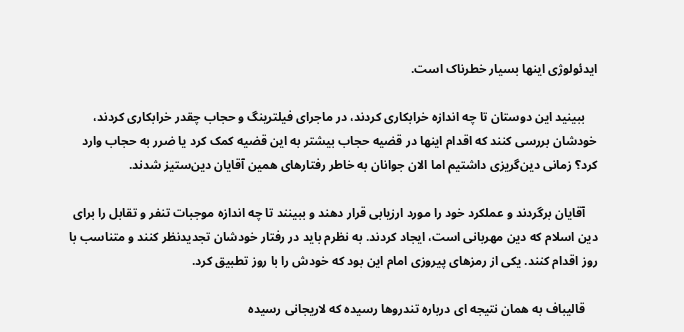ایدئولوژی اینها بسیار خطرناک است.

    ببینید این دوستان تا چه اندازه خرابکاری کردند، در ماجرای فیلترینگ و حجاب چقدر خرابکاری کردند، خودشان بررسی کنند که اقدام اینها در قضیه حجاب بیشتر به این قضیه کمک کرد یا ضرر به حجاب وارد کرد؟ زمانی دین‌گریزی داشتیم اما الان جوانان به خاطر رفتارهای همین آقایان دین‌ستیز شدند.

    آقایان برگردند و عملکرد خود را مورد ارزیابی قرار دهند و ببینند تا چه اندازه موجبات تنفر و تقابل را برای دین اسلام که دین مهربانی است، ایجاد کردند. به نظرم باید در رفتار خودشان تجدیدنظر کنند و متناسب با روز اقدام کنند. یکی از رمزهای پیروزی امام این بود که خودش را با روز تطبیق کرد.

    قالیباف به همان نتیجه ای درباره تندروها رسیده که لاریجانی رسیده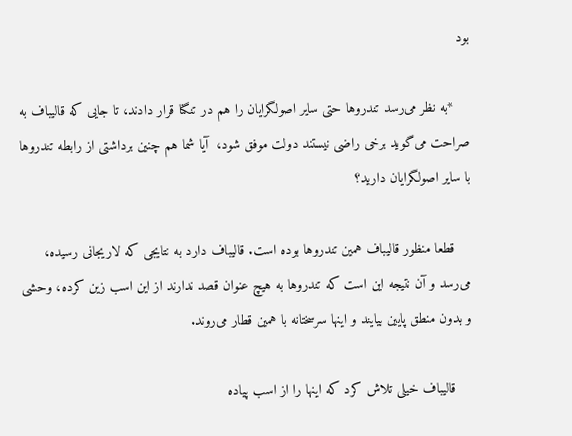بود

    *به نظر می‌رسد تندروها حتی سایر اصولگرایان را هم در تنگنا قرار دادند، تا جایی که قالیباف به صراحت می‌گوید برخی راضی نیستند دولت موفق شود،  آیا شما هم چنین برداشتی از رابطه تندروها با سایر اصولگرایان دارید؟

    قطعا منظور قالیباف همین تندروها بوده است. قالیباف دارد به نتایجی که لاریجانی رسیده، می‌رسد و آن نتیجه این است که تندروها به هیچ عنوان قصد ندارند از این اسب زین کرده، وحشی و بدون منطق پایین بیایند و اینها سرسختانه با همین قطار می‌روند.

    قالیباف خیلی تلاش کرد که اینها را از اسب پیاده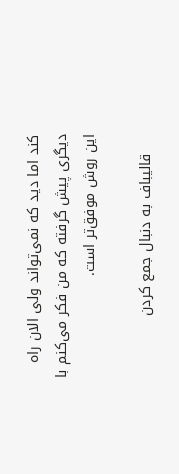کند اما دید که نمی‌تواند ولی الان راه دیگری پیش گرفته که من فکر می‌کنم با این روش موفق‌تر است.

    قالیباف به دنبال جمع کردن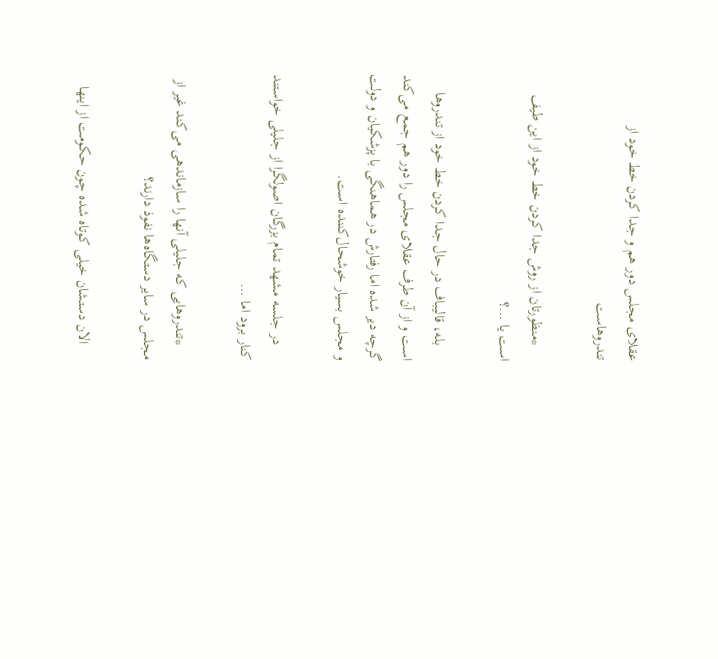عقلای مجلس دور هم و جدا کردن خط خود از تندروهاست

    *منظورتان از روش جدا کردن خط خود از این طیف است یا …؟

    بله، قالیباف در حال جدا کردن خط خود از تندروها است و از آن طرف عقلای مجلس را دور هم جمع می‌کند گرچه دیر شده اما رفتارش در هماهنگی با پزشکیان و دولت و مجلس بسیار خوشحال‌کننده است.

    در جلسه مشهد تمام بزرگان اصولگرا از جلیلی خواستند کنار برود اما …

    *تندروهایی که جلیلی آنها را سازماندهی می‌کند غیر از مجلس در سایر دستگاه‌ها نفوذ دارند؟

    الان دستشان خیلی کوتاه شده چون حکومت از اینها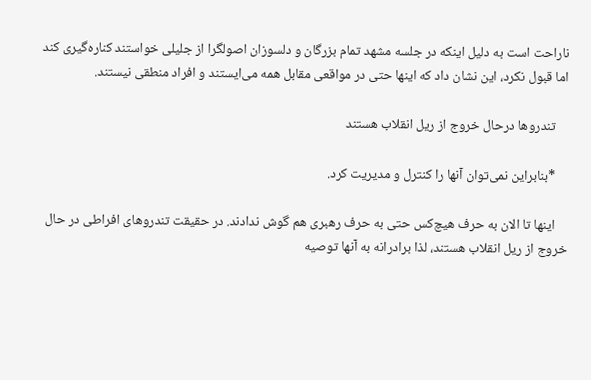ناراحت است به دلیل اینکه در جلسه مشهد تمام بزرگان و دلسوزان اصولگرا از جلیلی خواستند کناره‌گیری کند اما قبول نکرد، این نشان داد که اینها حتی در مواقعی مقابل همه می‌ایستند و افراد منطقی نیستند.

    تندروها درحال خروج از ریل انقلاب هستند

    *بنابراین نمی‌توان آنها را کنترل و مدیریت کرد.

    اینها تا الان به حرف هیچ‌کس حتی به حرف رهبری هم گوش ندادند. در حقیقت تندروهای افراطی در حال خروج از ریل انقلاب هستند، لذا برادرانه به آنها توصیه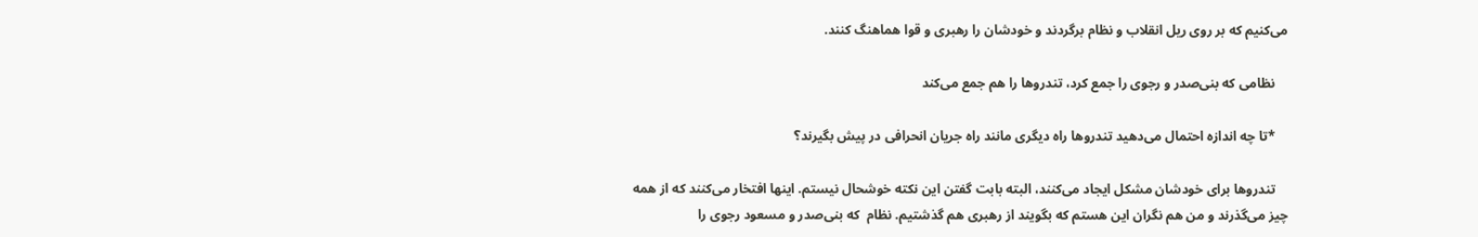می‌کنیم که بر روی ریل انقلاب و نظام برگردند و خودشان را رهبری و قوا هماهنگ کنند.

    نظامی که بنی‌صدر و رجوی را جمع کرد، تندروها را هم جمع می‌کند

    *تا چه اندازه احتمال می‌دهید تندروها راه دیگری مانند راه جریان انحرافی در پیش بگیرند؟

    تندروها برای خودشان مشکل ایجاد می‌کنند، البته بابت گفتن این نکته خوشحال نیستم. اینها افتخار می‌کنند که از همه چیز ‌می‌گذرند و من هم نگران این هستم که بگویند از رهبری هم گذشتیم. نظام  که بنی‌صدر و مسعود رجوی را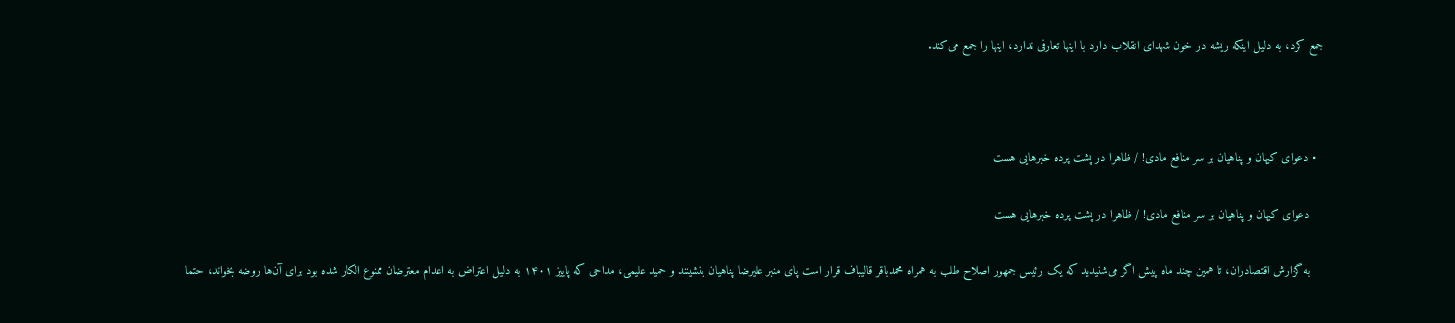جمع کرد، به دلیل اینکه ریشه در خون شهدای انقلاب دارد با اینها تعارفی ندارد، اینها را جمع می‌کند.



  • دعوای کیهان و پناهیان بر سر منافع مادی! / ظاهرا در پشت پرده خبرهایی هست

    دعوای کیهان و پناهیان بر سر منافع مادی! / ظاهرا در پشت پرده خبرهایی هست

    به گزارش اقتصادران، تا همین چند ماه پیش اگر می‌شنیدید که یک رئیس جمهور اصلاح طلب به همراه محمدباقر قالیباف قرار است پای منبر علیرضا پناهیان بنشینند و حمید علیمی، مداحی که پاییز ۱۴۰۱ به دلیل اعتراض به اعدام معترضان ممنوع الکار شده بود برای آن‌ها روضه بخواند، حتما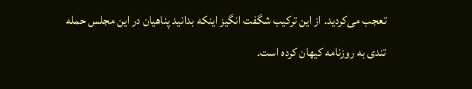تعجب می‌کردید. از این ترکیب شگفت انگیز اینکه بدانید پناهیان در این مجلس حمله تندی به روزنامه کیهان کرده است.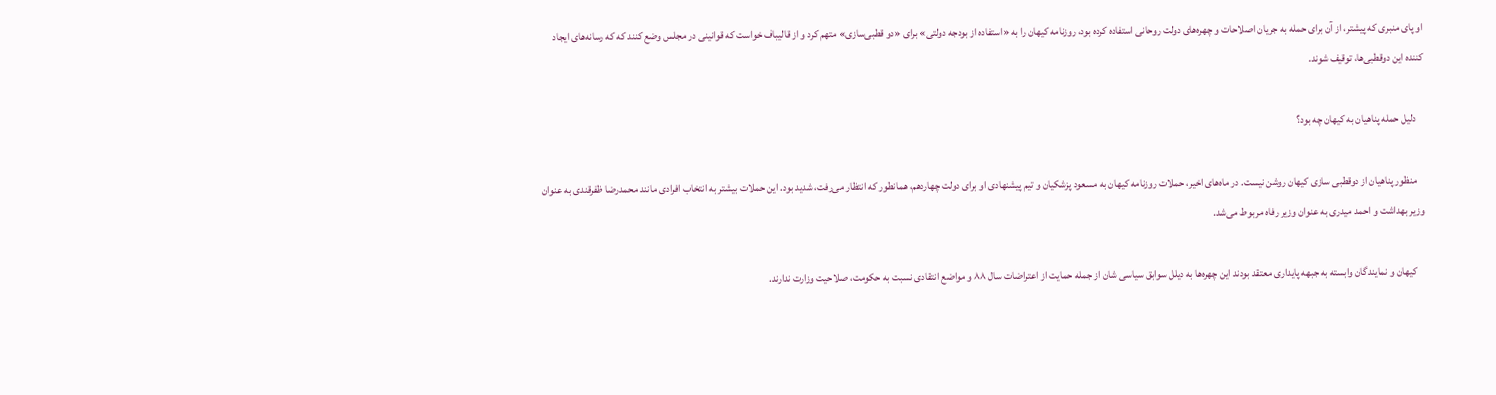او پای منبری که پیشتر، از آن برای حمله به جریان اصلاحات و چهره‌های دولت روحانی استفاده کرده بود، روزنامه کیهان را به «استفاده از بودجه دولتی» برای «دو قطبی‌سازی» متهم کرد و از قالیباف خواست که قوانینی در مجلس وضع کنند که که رسانه‌های ایجاد کننده این دوقطبی‌ها، توقیف شوند.

    دلیل حمله پناهیان به کیهان چه بود؟

    منظور پناهیان از دوقطبی سازی کیهان روشن نیست. در ماه‌های اخیر، حملات روزنامه کیهان به مسعود پزشکیان و تیم پیشنهادی او برای دولت چهاردهم، همانطور که انتظار می‌رفت، شدید بود. این حملات بیشتر به انتخاب افرادی مانند محمدرضا ظفرقندی به عنوان وزیر بهداشت و احمد میدری به عنوان وزیر رفاه مربوط می‌شد.

    کیهان و نمایندگان وابسته به جبهه پایداری معتقد بودند این چهره‌ها به دیلل سوابق سیاسی شان از جمله حمایت از اعتراضات سال ۸۸ و مواضع انتقادی نسبت به حکومت، صلاحیت وزارت ندارند.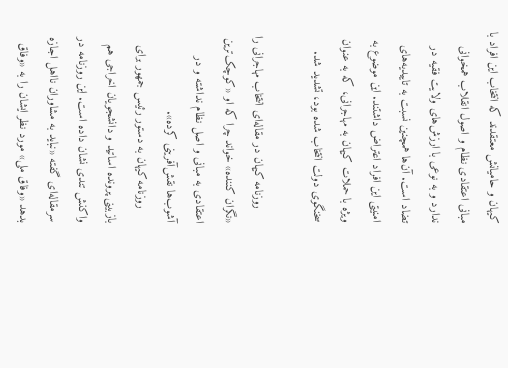کیهان و حامیانش معتقدند که انتخاب این افراد با مبانی اعتقادی نظام و اصول انقلاب همخوانی ندارد و به نوعی با ارزش‌های ولایت فقیه در تضاد است. آن‌ها همچنین نسبت به تاییدیه‌های امنیتی این افراد اعتراض داشتند. این موضوع به ویژه با حملات کیهان به مهاجرانی، که به عنوان سخنگوی دولت انتخاب شده بود، تشدید شد.

    روزنامه کیهان در مقاله‌ای انتخاب مهاجرانی را «نگران کننده» خواند چرا که او «کوچک‌ترین اعتقادی به مبانی و اصل نظام نداشته و در آشوب‌ها نقش‌آفرینی کرده».
    روزنامه کیهان به دستور رئیس جمهور برای بازبینی پرونده اساتید و دانشجویان اخراجی هم واکنش تندی نشان داده است. این روزنامه در سرمقاله‌ای گفته «نباید به مشاوران نااهل اجازه بدهد «وفاق ملی» مورد نظر ایشان را به «وفاق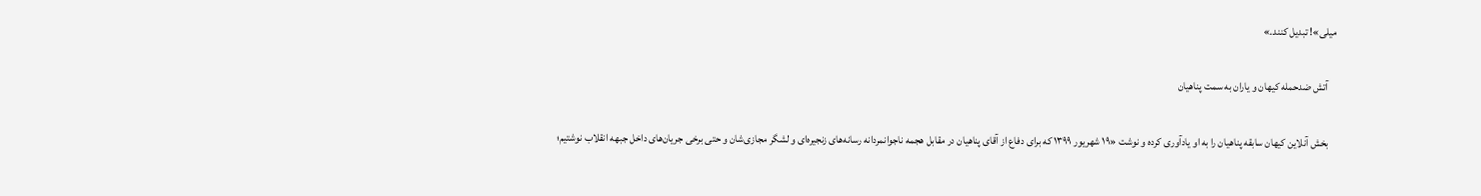میلی»! تبدیل کنند.»

    آتش ضدحمله کیهان و یاران به سمت پناهیان

    بخش آنلاین کیهان سابقه پناهیان را به او یادآوری کرده و نوشت «۱۹ شهریور ۱۳۹۹ که برای دفاع از آقای پناهیان در مقابل هجمه ناجوانمردانه رسانه‌های زنجیره‌ای و لشگر مجازی‌شان و حتی برخی جریان‌های داخل جبهه انقلاب نوشتیم؛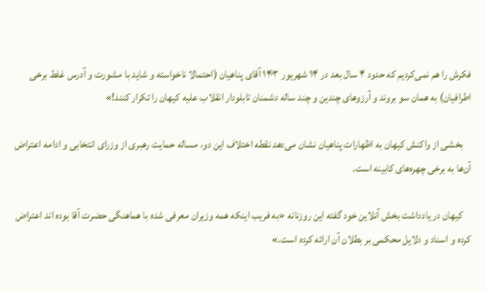فکرش را هم نمی‌کردیم که حدود ۴ سال بعد در ۱۴ شهریور ۱۴۰۳ آقای پناهیان (احتمالا ناخواسته و شاید با مشورت و آدرس غلط برخی اطرافیان) به همان سو بروند و آرزو‌های چندین و چند ساله دشمنان تابلودار انقلاب علیه کیهان را تکرار کنند!»

    بخشی از واکنش کیهان به اظهارات پناهیان نشان می‌دهد نقطه اختلاف این دو، مساله حمایت رهبری از وزرای انتخابی و ادامه اعتراض آن‌ها به برخی چهره‌های کابینه است.

    کیهان در یادداشت بخش آنلاین خود گفته این روزنانه «به فریب اینکه همه وزیران معرفی شده با هماهنگی حضرت آقا بوده اند اعتراض کرده و اسناد و دلایل محکمی بر بطلان آن ارائه کرده است.»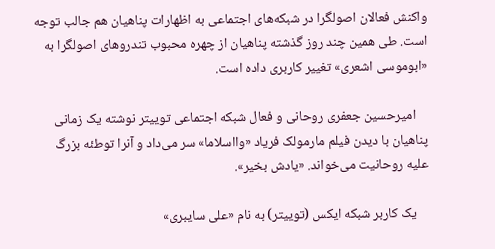واکنش فعالان اصولگرا در شبکه‌های اجتماعی به اظهارات پناهیان هم جالب توجه است. طی همین چند روز گذشته پناهیان از چهره محبوب تندرو‌های اصولگرا به «ابوموسی اشعری» تغییر کاربری داده است.

    امیرحسین جعفری روحانی و فعال شبکه اجتماعی توییتر نوشته یک زمانی پناهیان با دیدن فیلم مارمولک فریاد «وااسلاما» سر می‌داد و آنرا توطئه بزرگ علیه روحانیت می‌خواند. «یادش بخیر».

    یک کاربر شبکه ایکس (توییتر) به نام «علی سایبری»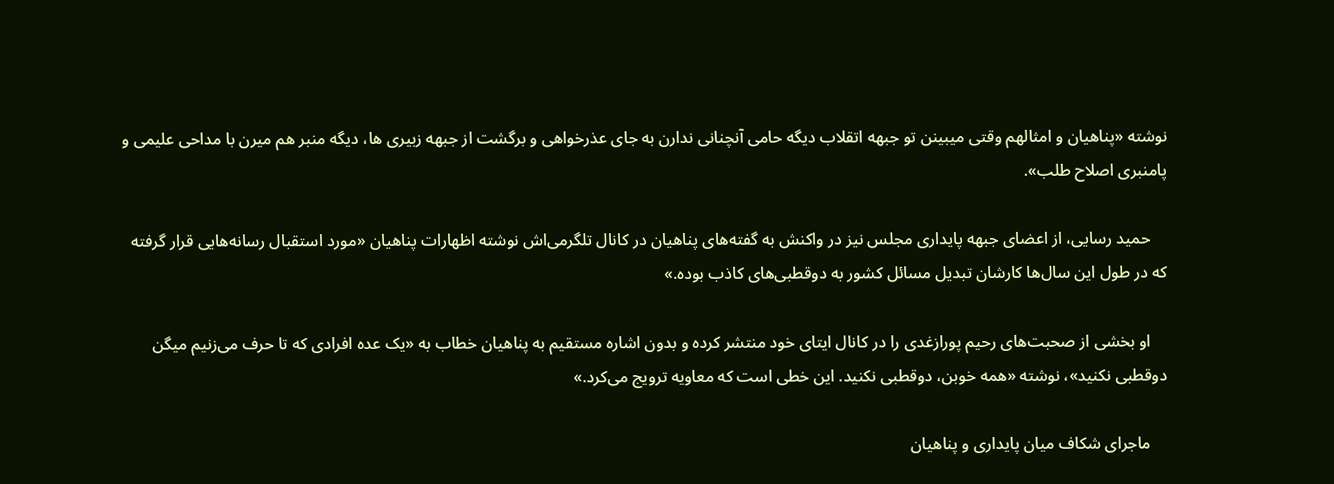نوشته «پناهیان و امثالهم وقتی میبینن تو جبهه اتقلاب دیگه حامی آنچنانی ندارن به جای عذرخواهی و برگشت از جبهه زبیری ها، دیگه منبر هم میرن با مداحی علیمی و پامنبری اصلاح طلب».

    حمید رسایی، از اعضای جبهه پایداری مجلس نیز در واکنش به گفته‌های پناهیان در کانال تلگرمی‌اش نوشته اظهارات پناهیان «مورد استقبال رسانه‌هایی قرار گرفته که در طول این سال‌ها کارشان تبدیل مسائل کشور به دوقطبی‌های کاذب بوده.»

    او بخشی از صحبت‌های رحیم پورازغدی را در کانال ایتای خود منتشر کرده و بدون اشاره مستقیم به پناهیان خطاب به «یک عده افرادی که تا حرف می‌زنیم میگن دوقطبی نکنید»، نوشته «همه خوبن، دوقطبی نکنید. این خطی است که معاویه ترویج می‌کرد.»

    ماجرای شکاف میان پایداری و پناهیان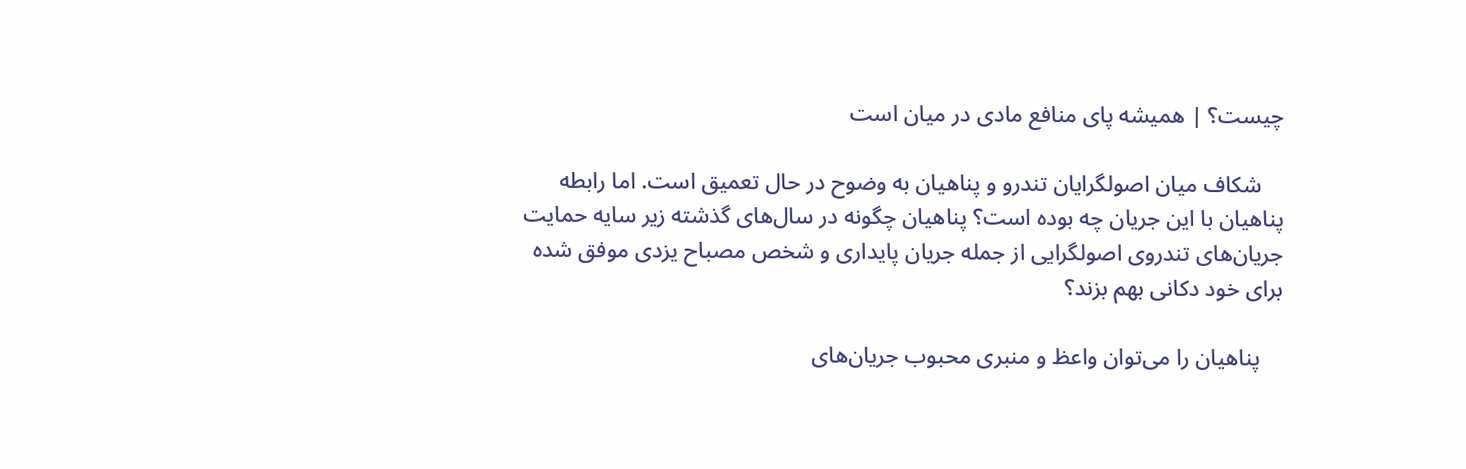چیست؟ | همیشه پای منافع مادی در میان است

    شکاف میان اصولگرایان تندرو و پناهیان به وضوح در حال تعمیق است. اما رابطه پناهیان با این جریان چه بوده است؟ پناهیان چگونه در سال‌های گذشته زیر سایه حمایت جریان‌های تندروی اصولگرایی از جمله جریان پایداری و شخص مصباح یزدی موفق شده برای خود دکانی بهم بزند؟

    پناهیان را می‌توان واعظ و منبری محبوب جریان‌های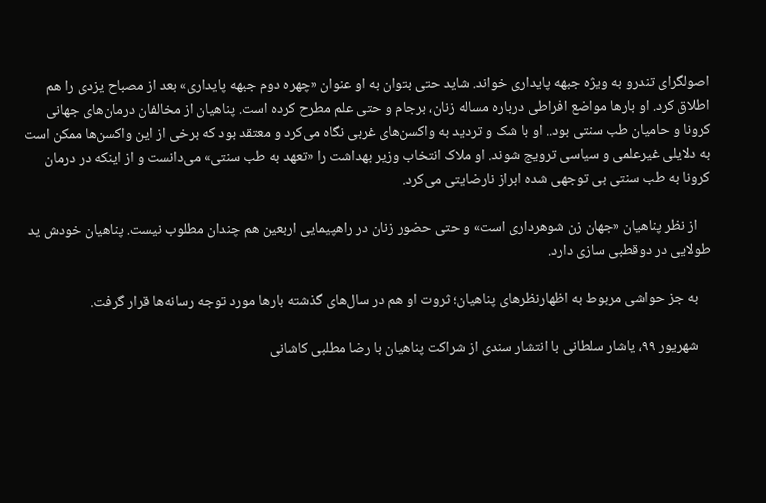اصولگرای تندرو به ویژه جبهه پایداری خواند. شاید حتی بتوان به او عنوان «چهره دوم جبهه پایداری» بعد از مصباح یزدی را هم اطلاق کرد. او بار‌ها مواضع افراطی درباره مساله زنان، برجام و حتی علم مطرح کرده است. پناهیان از مخالفان درمان‌های جهانی کرونا و حامیان طب سنتی بود.. او با شک و تردید به واکسن‌های غربی نگاه می‌کرد و معتقد بود که برخی از این واکسن‌ها ممکن است به دلایلی غیرعلمی و سیاسی ترویج شوند. او ملاک انتخاب وزیر بهداشت را «تعهد به طب سنتی» می‌دانست و از اینکه در درمان کرونا به طب سنتی بی توجهی شده ابراز نارضایتی می‌کرد.

    از نظر پناهیان «جهان زن شوهرداری است» و حتی حضور زنان در راهپیمایی اربعین هم چندان مطلوب نیست. پناهیان خودش ید طولایی در دوقطبی سازی دارد.

    به جز حواشی مربوط به اظهارنظرهای پناهیان؛ ثروت او هم در سال‌های گذشته بارها مورد توجه رسانه‌ها قرار گرفت.

    شهریور ۹۹، یاشار سلطانی با انتشار سندی از شراکت پناهیان با رضا مطلبی کاشانی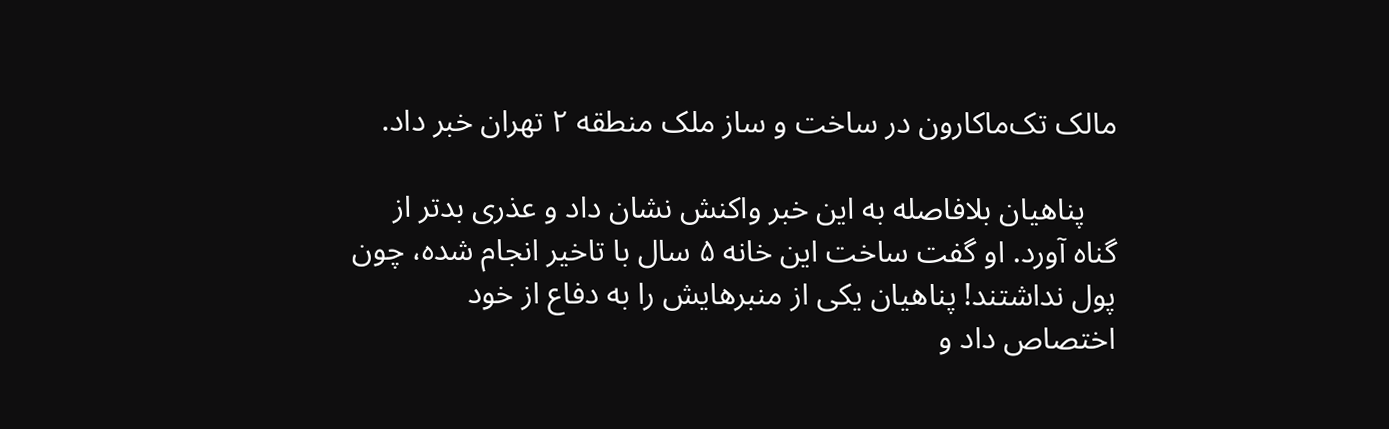مالک تک‌ماکارون در ساخت و ساز ملک منطقه ۲ تهران خبر داد.

    پناهیان بلافاصله به این خبر واکنش نشان داد و عذری بدتر از گناه آورد. او گفت ساخت این خانه ۵ سال با تاخیر انجام شده، چون پول نداشتند! پناهیان یکی از منبرهایش را به دفاع از خود اختصاص داد و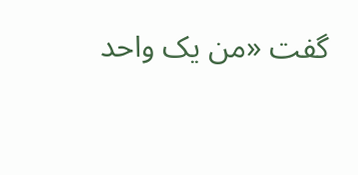گفت «من یک واحد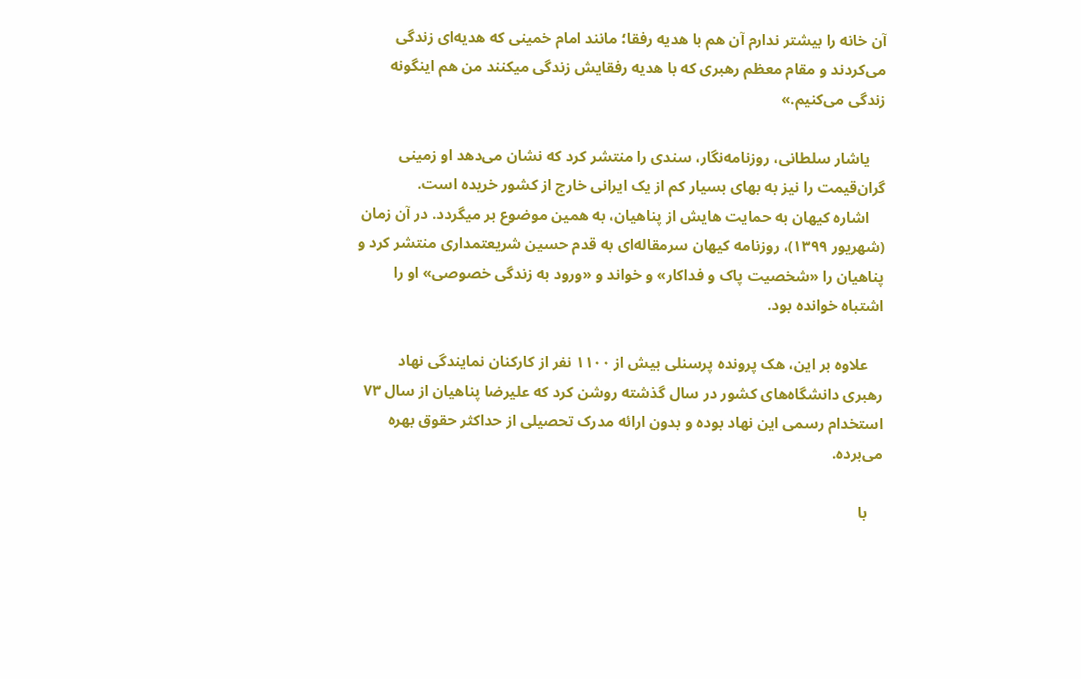آن خانه را بیشتر ندارم آن هم با هدیه رفقا؛ مانند امام خمینی که هدیه‌ای زندگی می‌کردند و مقام معظم رهبری که با هدیه رفقایش زندگی میکنند من هم اینگونه زندگی می‌کنیم.»

    یاشار سلطانی، روزنامه‌نگار، سندی را منتشر کرد که نشان می‌دهد او زمینی گران‌قیمت را نیز به بهای بسیار کم از یک ایرانی خارج از کشور خریده است.
    اشاره کیهان به حمایت هایش از پناهیان، به همین موضوع بر میگردد. در آن زمان (شهریور ۱۳۹۹)، روزنامه کیهان سرمقاله‌ای به قدم حسین شریعتمداری منتشر کرد و پناهیان را «شخصیت پاک و فداکار» و خواند و «ورود به زندگی خصوصی» او را اشتباه خوانده بود.

    علاوه بر این، هک پرونده پرسنلی بیش از ۱۱۰۰ نفر از کارکنان نمایندگی نهاد رهبری دانشگاه‌های کشور در سال گذشته روشن کرد که علیرضا پناهیان از سال ۷۳ استخدام رسمی این نهاد بوده و بدون ارائه مدرک تحصیلی از حداکثر حقوق بهره می‌برده.

    با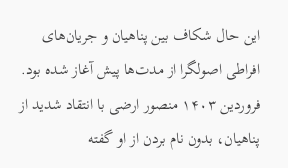این حال شکاف بین پناهیان و جریان‌های افراطی اصولگرا از مدت‌ها پیش آغاز شده بود. فروردین ۱۴۰۳ منصور ارضی با انتقاد شدید از پناهیان، بدون نام بردن از او گفته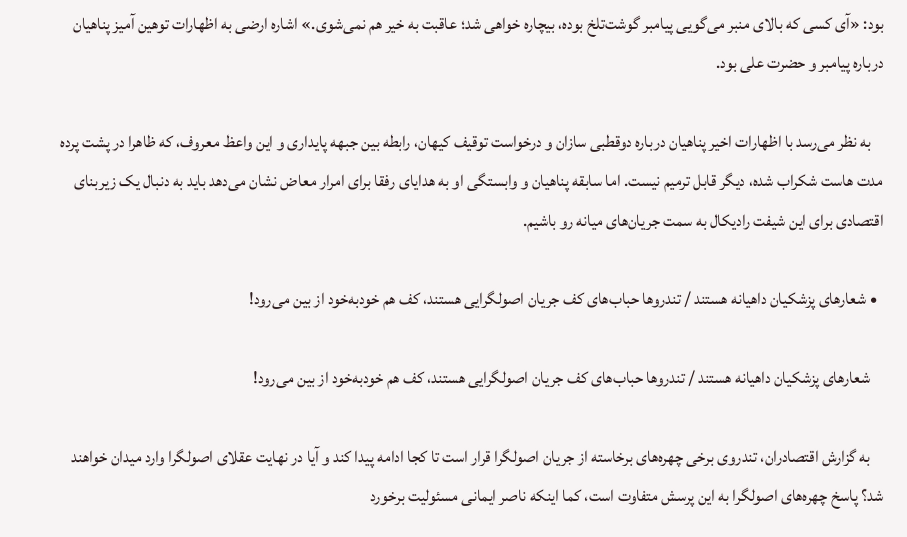بود: «آی کسی که بالای منبر می‌گویی پیامبر گوشت‌تلخ بوده، بیچاره خواهی شد؛ عاقبت به خیر هم نمی‌شوی.» اشاره ارضی به اظهارات توهین آمیز پناهیان درباره پیامبر و حضرت علی بود.

    به نظر می‌رسد با اظهارات اخیر پناهیان درباره دوقطبی سازان و درخواست توقیف کیهان، رابطه بین جبهه پایداری و این واعظ معروف، که ظاهرا در پشت پرده مدت هاست شکراب شده، دیگر قابل ترمیم نیست. اما سابقه پناهیان و وابستگی او به هدایای رفقا برای امرار معاض نشان می‌دهد باید به دنبال یک زیربنای اقتصادی برای این شیفت رادیکال به سمت جریان‌های میانه رو باشیم.

  • شعارهای پزشکیان داهیانه هستند / تندروها حباب‌های کف جریان اصولگرایی هستند، کف هم خودبه‌خود از بین می‌رود!

    شعارهای پزشکیان داهیانه هستند / تندروها حباب‌های کف جریان اصولگرایی هستند، کف هم خودبه‌خود از بین می‌رود!

    به گزارش اقتصادران، تندروی برخی چهره‌های برخاسته از جریان اصولگرا قرار است تا کجا ادامه پیدا کند و آیا در نهایت عقلای اصولگرا وارد میدان خواهند شد؟ پاسخ چهره‌های اصولگرا به این پرسش متفاوت است، کما اینکه ناصر ایمانی مسئولیت برخورد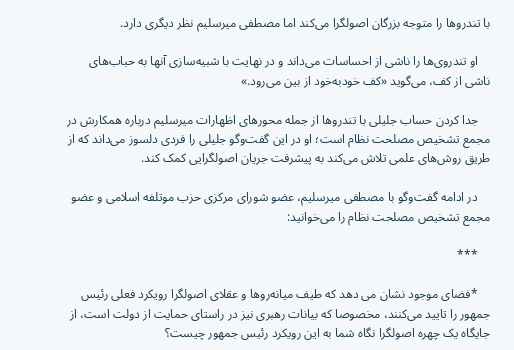با تندروها را متوجه بزرگان اصولگرا می‌کند اما مصطفی میرسلیم نظر دیگری دارد.

    او تندروی‌ها را ناشی از احساسات می‌داند و در نهایت با شبیه‌سازی آنها به حباب‌های ناشی از کف، می‌گوید «کف خودبه‌خود از بین می‌رود.»

    جدا کردن حساب جلیلی با تندروها از جمله محورهای اظهارات میرسلیم درباره همکارش در مجمع تشخیص مصلحت نظام است؛ او در این گفت‌وگو جلیلی را فردی دلسوز می‌داند که از طریق روش‌های علمی تلاش می‌کند به پیشرفت جریان اصولگرایی کمک کند.

    در ادامه گفت‌وگو با مصطفی میرسلیم، عضو شورای مرکزی حزب موتلفه اسلامی و عضو مجمع تشخیص مصلحت نظام را می‌خوانید:

    ***

    *فضای موجود نشان می دهد که طیف میانه‌روها و عقلای اصولگرا رویکرد فعلی رئیس جمهور را تایید می‌کنند، مخصوصا که بیانات رهبری نیز در راستای حمایت از دولت است، از جایگاه یک چهره اصولگرا نگاه شما به این رویکرد رئیس جمهور چیست؟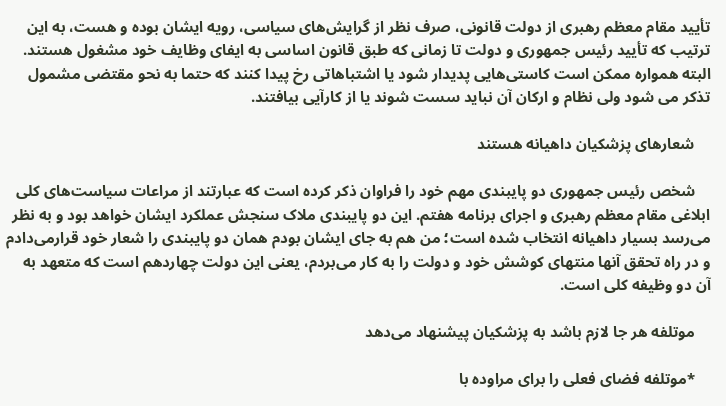تأیید مقام معظم رهبری از دولت قانونی، صرف نظر از گرایش‌های سیاسی، رویه ایشان بوده و هست، به این ترتیب که تأیید رئیس جمهوری و دولت تا زمانی که طبق قانون اساسی به ایفای وظایف خود مشغول هستند. البته همواره ممکن است کاستی‌هایی پدیدار شود یا اشتباهاتی رخ‌ پیدا کنند که حتما به نحو مقتضی مشمول تذکر می شود ولی نظام و ارکان آن نباید سست شوند یا از کارآیی بیافتند.

    شعارهای پزشکیان داهیانه هستند

    شخص رئیس جمهوری دو پایبندی مهم خود را فراوان ذکر کرده است که عبارتند از مراعات سیاست‌های کلی ابلاغی مقام معظم رهبری و اجرای برنامه هفتم. این دو پایبندی ملاک سنجش عملکرد ایشان خواهد بود و به نظر می‌رسد بسیار داهیانه انتخاب شده است؛ من هم به جای ایشان بودم همان دو پایبندی را شعار خود قرارمی‌دادم و در راه تحقق آنها منتهای کوشش خود و دولت را به کار می‌بردم، یعنی این دولت چهاردهم است که متعهد به آن دو وظیفه کلی است.

    موتلفه هر جا لازم باشد به پزشکیان پیشنهاد می‌دهد

    *موتلفه فضای فعلی را برای مراوده با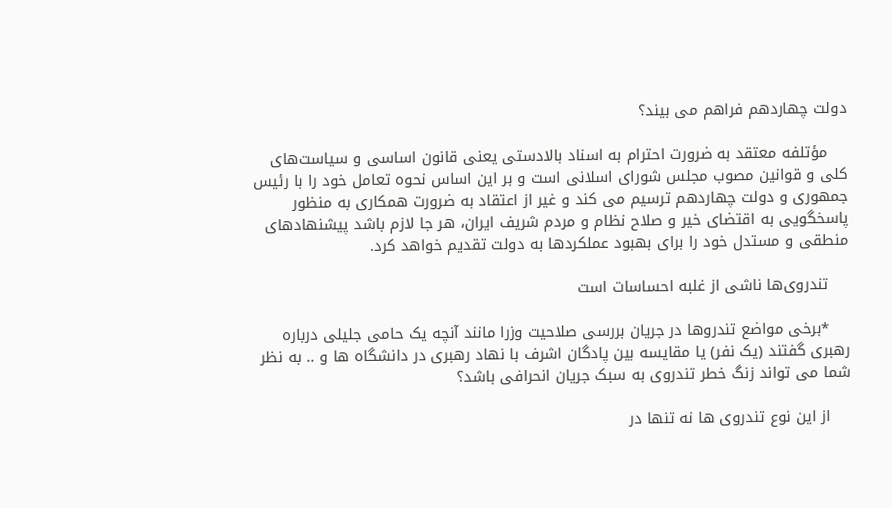دولت چهاردهم فراهم می بیند؟

    مؤتلفه معتقد به ضرورت احترام به اسناد بالادستی یعنی قانون اساسی و سیاست‌های کلی و قوانین مصوب مجلس شورای اسلانی است و بر این اساس نحوه تعامل خود را با رئیس جمهوری و دولت چهاردهم ترسیم می کند و غیر از اعتقاد به ضرورت همکاری به منظور پاسخگویی به اقتضای خیر و صلاح نظام و مردم شریف ایران، هر جا لازم باشد پیشنهادهای منطقی و مستدل خود را برای بهبود عملکردها به دولت تقدیم خواهد کرد.

    تندروی‌ها ناشی از غلبه احساسات است

    *برخی مواضع تندروها در جریان بررسی صلاحیت وزرا مانند آنچه یک حامی جلیلی درباره رهبری گفتند (یک نفر) یا مقایسه بین پادگان اشرف با نهاد رهبری در دانشگاه ها و .. به نظر شما می تواند زنگ خطر تندروی به سبک جریان انحرافی باشد؟

    از این نوع تندروی ها نه تنها در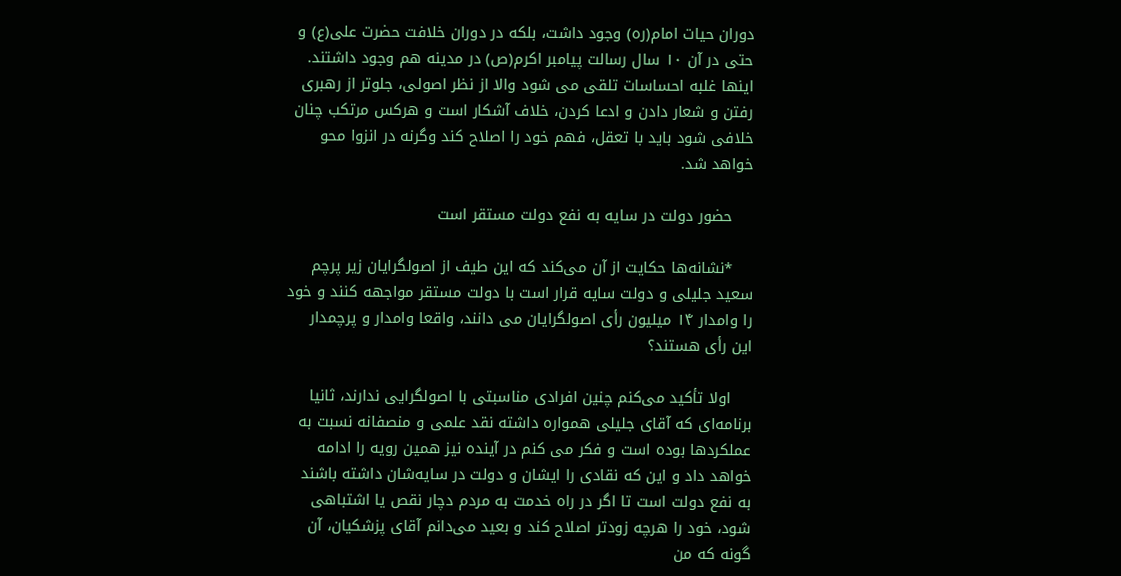دوران حیات امام(ره) وجود داشت، بلکه در دوران خلافت حضرت علی(ع) و حتی در آن ۱۰ سال رسالت پیامبر اکرم(ص) در مدینه هم وجود داشتند. اینها غلبه احساسات تلقی می شود والا از نظر اصولی، جلوتر از رهبری رفتن و شعار دادن و ادعا کردن، خلاف آشکار است و هرکس مرتکب چنان خلافی شود باید با تعقل، فهم خود را اصلاح کند وگرنه در انزوا محو خواهد شد.

    حضور دولت در سایه به نفع دولت مستقر است

    *نشانه‌ها حکایت از آن می‌کند که این طیف از اصولگرایان زیر پرچم سعید جلیلی و دولت سایه قرار است با دولت مستقر مواجهه کنند و خود را وامدار ۱۴ میلیون رأی اصولگرایان می دانند، واقعا وامدار و پرچمدار این رأی هستند؟

    اولا تأکید می‌کنم چنین افرادی مناسبتی با اصولگرایی ندارند، ثانیا برنامه‌ای که آقای جلیلی همواره داشته نقد علمی و منصفانه نسبت به عملکردها بوده است و فکر می کنم در آینده نیز همین رویه را ادامه خواهد داد و این که نقادی را ایشان و دولت در سایه‌شان داشته باشند به نفع دولت است تا اگر در راه خدمت به مردم دچار نقص یا اشتباهی شود، خود را هرچه زودتر اصلاح کند و بعید می‌دانم آقای پزشکیان، آن گونه که من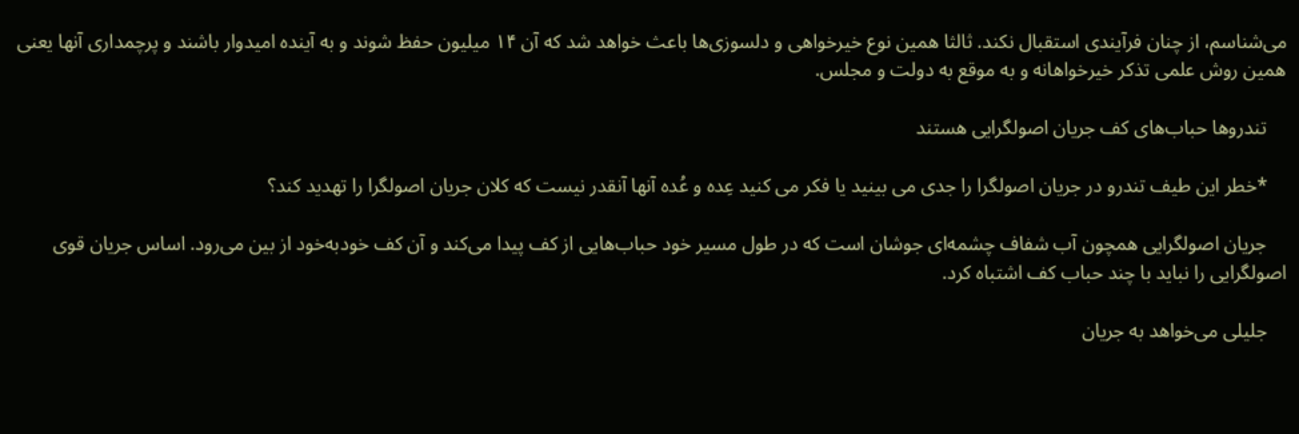می‌شناسم، از چنان فرآیندی استقبال نکند. ثالثا همین نوع خیرخواهی و دلسوزی‌ها باعث خواهد شد که آن ۱۴ میلیون حفظ شوند و به آینده امیدوار باشند و پرچمداری آنها یعنی همین روش علمی تذکر خیرخواهانه و به موقع به دولت و مجلس.

    تندروها حباب‌های کف جریان اصولگرایی هستند

    *خطر این طیف تندرو در جریان اصولگرا را جدی می بینید یا فکر می کنید عِده و عُده آنها آنقدر نیست که کلان جریان اصولگرا را تهدید کند؟

    جریان اصولگرایی همچون آب شفاف چشمه‌ای جوشان است که در طول مسیر خود حباب‌هایی از کف پیدا می‌کند و آن کف خودبه‌خود از بین می‌رود. اساس جریان قوی اصولگرایی را نباید با چند حباب کف اشتباه کرد.

    جلیلی می‌خواهد به جریان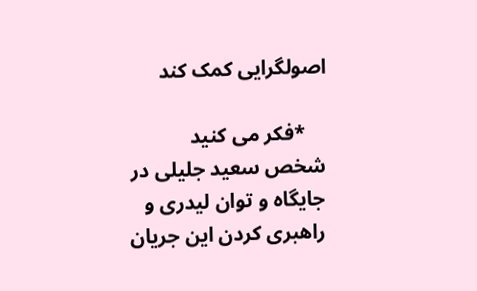اصولگرایی کمک کند

    *فکر می کنید شخص سعید جلیلی در جایگاه و توان لیدری و راهبری کردن این جریان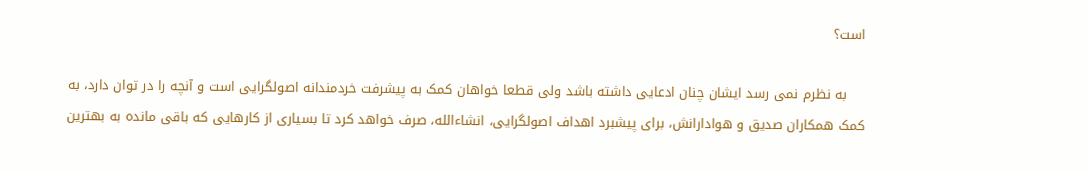است؟

    به نظرم نمی رسد ایشان چنان ادعایی داشته باشد ولی قطعا خواهان کمک به پیشرفت خردمندانه اصولگرایی است و آنچه را در توان دارد، به کمک همکاران صدیق و هوادارانش، برای پیشبرد اهداف اصولگرایی، انشاءالله، صرف خواهد کرد تا بسیاری از کارهایی که باقی مانده به بهترین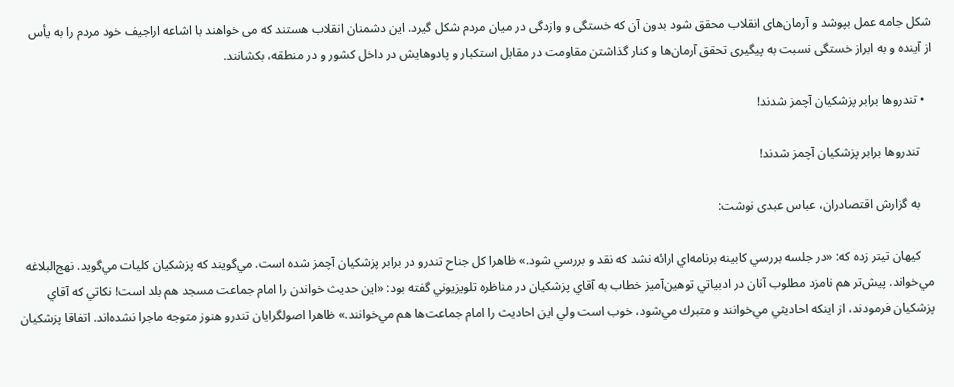شکل جامه عمل بپوشد و آرمان‌های انقلاب محقق شود بدون آن که خستگی و وازدگی در میان مردم شکل گیرد. این دشمنان انقلاب هستند که می خواهند با اشاعه اراجیف خود مردم را به یأس  از آینده و به ابراز خستگی نسبت به پیگیری تحقق آرمان‌ها و کنار گذاشتن مقاومت در مقابل استکبار و پادوهایش در داخل کشور و در منطقه، بکشانند.

  • تندروها برابر پزشكيان آچمز شدند!

    تندروها برابر پزشكيان آچمز شدند!

    به گزارش اقتصادران، عباس عبدی نوشت:

    كيهان تيتر زده كه: «در جلسه بررسي كابينه برنامه‌اي ارائه نشد كه نقد و بررسي شود.» ظاهرا كل جناح تندرو در برابر پزشكيان آچمز شده است. مي‌گويند كه پزشكيان كليات مي‌گويد. نهج‌البلاغه مي‌خواند. پيش‌تر هم نامزد مطلوب آنان در ادبياتي توهين‌آميز خطاب به آقاي پزشكيان در مناظره تلويزيوني گفته بود: «اين حديث خواندن را امام جماعت مسجد هم بلد است! نكاتي كه آقاي پزشكيان فرمودند، از اينكه احاديثي مي‌خوانند و متبرك مي‌شود، خوب است ولي اين احاديث را امام جماعت‌ها هم مي‌خوانند.» ظاهرا اصولگرايان تندرو هنوز متوجه ماجرا نشده‌اند. اتفاقا پزشكيان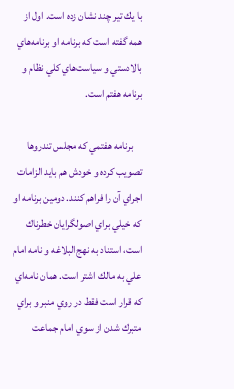با يك تير چند نشان زده است. اول از همه گفته است كه برنامه او برنامه‌هاي بالادستي و سياست‌هاي كلي نظام و برنامه هفتم است.

    برنامه هفتمي كه مجلس تندروها تصويب كرده و خودش هم بايد الزامات اجراي آن را فراهم كنند. دومين برنامه او كه خيلي براي اصولگرايان خطرناك است، استناد به نهج‌البلاغه و نامه امام علي به مالك اشتر است. همان نامه‌اي كه قرار است فقط در روي منبر و براي متبرك شدن از سوي امام جماعت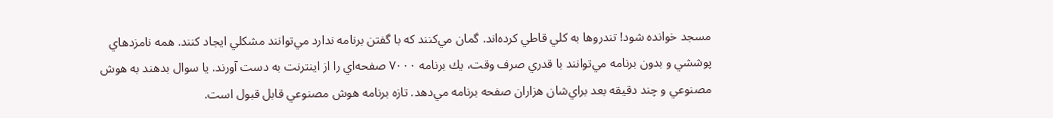مسجد خوانده شود! تندروها به كلي قاطي كرده‌اند. گمان مي‌كنند كه با گفتن برنامه ندارد مي‌توانند مشكلي ايجاد كنند. همه نامزدهاي پوششي و بدون برنامه مي‌توانند با قدري صرف وقت، يك برنامه ۷۰۰۰ صفحه‌اي را از اينترنت به دست آورند. يا سوال بدهند به هوش مصنوعي و چند دقيقه‌ بعد براي‌شان هزاران صفحه برنامه مي‌دهد. تازه برنامه هوش مصنوعي قابل قبول است.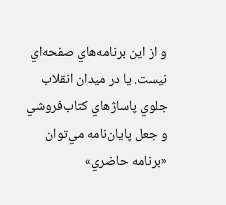و از اين برنامه‌هاي صفحه‌اي نيست. يا در ميدان انقلاب جلوي پاساژهاي كتاب‌فروشي و جعل پايان‌نامه مي‌توان «برنامه حاضري»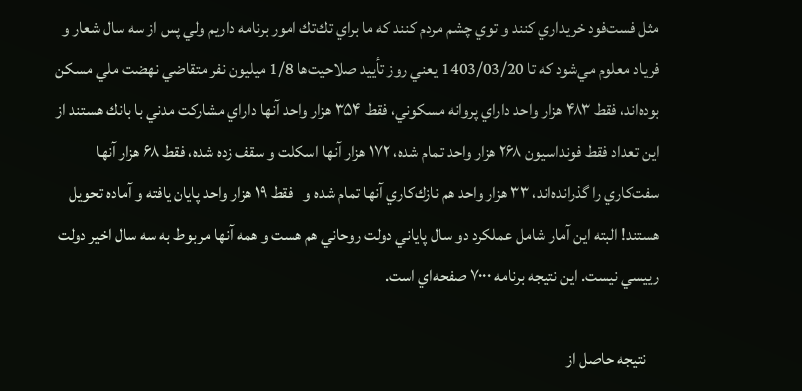مثل فست‌فود خريداري كنند و توي چشم مردم کنند كه ما براي تك‌تك امور برنامه داريم ولي پس از سه سال شعار و فرياد معلوم مي‌شود كه تا 1403/03/20 يعني روز تأييد صلاحيت‌ها 1/8 ميليون نفر متقاضي نهضت ملي مسكن بوده‌اند، فقط ۴۸۳ هزار واحد داراي پروانه مسكوني، فقط ۳۵۴ هزار واحد آنها داراي مشاركت مدني با بانك هستند از اين تعداد فقط فونداسيون ۲۶۸ هزار واحد تمام شده، ۱۷۲ هزار آنها اسكلت و سقف زده شده، فقط ۶۸ هزار آنها سفت‌كاري را گذرانده‌اند، ۳۳ هزار واحد هم نازك‌كاري آنها تمام شده و   فقط ۱۹ هزار واحد پايان يافته و آماده تحويل هستند! البته اين آمار شامل عملكرد دو سال پاياني دولت روحاني هم هست و همه آنها مربوط به سه سال اخير دولت رييسي نيست. اين نتيجه برنامه ۷۰۰۰ صفحه‌اي است.

    نتيجه حاصل از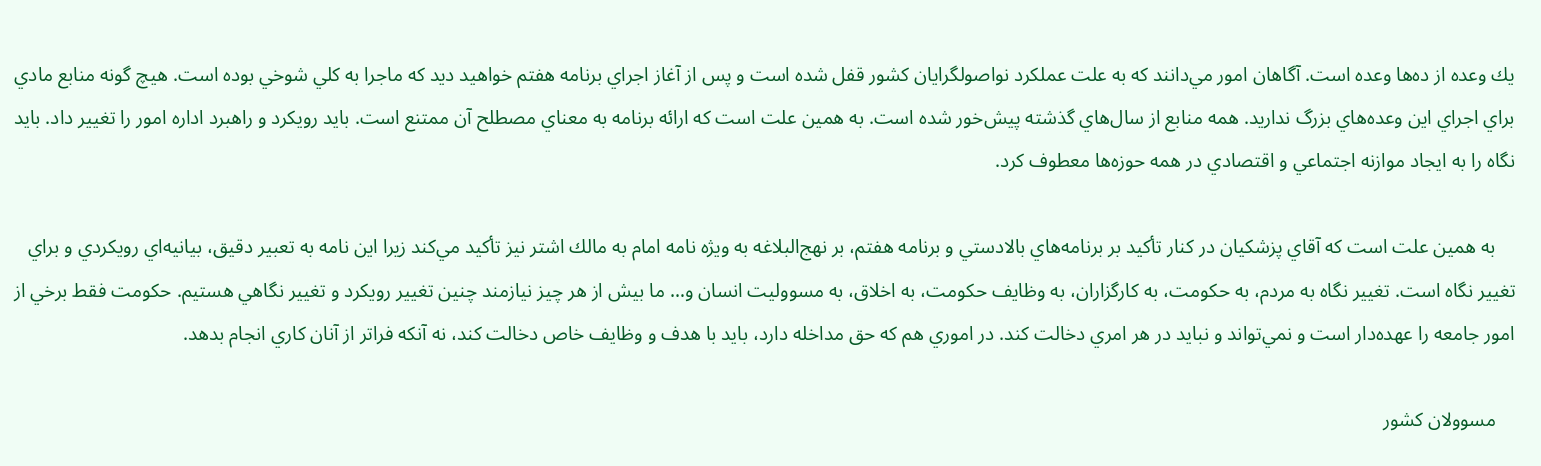يك وعده از ده‌ها وعده است. آگاهان امور مي‌دانند كه به علت عملكرد نواصولگرايان كشور قفل شده است و پس از آغاز اجراي برنامه هفتم خواهيد ديد كه ماجرا به كلي شوخي بوده است. هيچ گونه منابع مادي براي اجراي اين وعده‌هاي بزرگ نداريد. همه منابع از سال‌هاي گذشته پيش‌خور شده است. به همين علت است كه ارائه برنامه به معناي مصطلح آن ممتنع است. بايد رويكرد و راهبرد اداره امور را تغيير داد. بايد نگاه را به ايجاد موازنه اجتماعي و اقتصادي در همه حوزه‌ها معطوف كرد.

    به همين علت است كه آقاي پزشكيان در كنار تأكيد بر برنامه‌هاي بالادستي و برنامه هفتم، بر نهج‌البلاغه به ويژه نامه امام به مالك اشتر نيز تأكيد مي‌كند زيرا اين نامه به تعبير دقيق، بيانيه‌اي رويكردي و براي تغيير نگاه است. تغيير نگاه به مردم، به حكومت، به كارگزاران، به وظايف حكومت، به اخلاق، به مسووليت انسان و… ما بيش از هر چيز نيازمند چنين تغيير رويكرد و تغيير نگاهي هستيم. حكومت فقط برخي از امور جامعه را عهده‌دار است و نمي‌تواند و نبايد در هر امري دخالت كند. در اموري هم كه حق مداخله دارد، بايد با هدف و وظايف خاص دخالت كند، نه آنكه فراتر از آنان كاري انجام بدهد.

    مسوولان كشور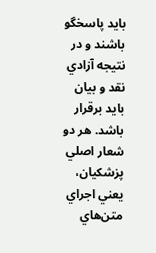بايد پاسخگو باشند و در نتيجه آزادي نقد و بيان بايد برقرار باشد. هر دو شعار اصلي پزشكيان، يعني اجراي متن‌هاي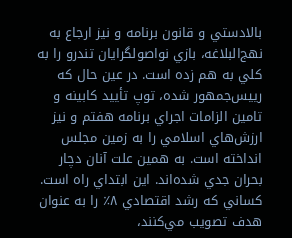بالادستي و قانون برنامه و نيز ارجاع به نهج‌البلاغه، بازي نواصولگرايان تندرو را به كلي به هم زده است. در عين حال كه رييس‌جمهور شده، توپ تأييد كابينه و تامين الزامات اجراي برنامه هفتم و نيز ارزش‌هاي اسلامي را به زمين مجلس انداخته است. به همين علت آنان دچار بحران جدي شده‌اند. اين ابتداي راه است. كساني كه رشد اقتصادي ۸٪ را به عنوان هدف تصويب مي‌كنند،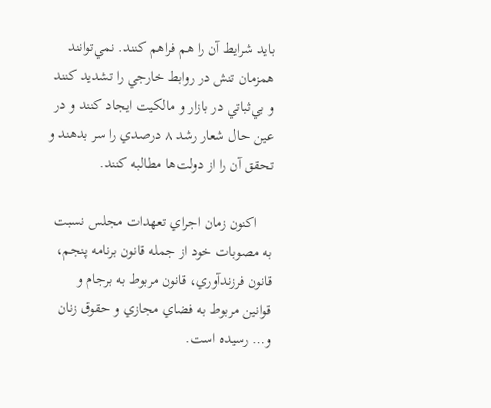بايد شرايط آن را هم فراهم كنند. نمي‌توانند همزمان تنش در روابط خارجي را تشديد كنند و بي‌ثباتي در بازار و مالكيت ايجاد كنند و در عين حال شعار رشد ۸ درصدي را سر بدهند و تحقق آن را از دولت‌ها مطالبه کنند.

    اكنون زمان اجراي تعهدات مجلس نسبت به مصوبات خود از جمله قانون برنامه پنجم، قانون فرزندآوري، قانون مربوط به برجام و قوانين مربوط به فضاي مجازي و حقوق زنان و… رسيده است.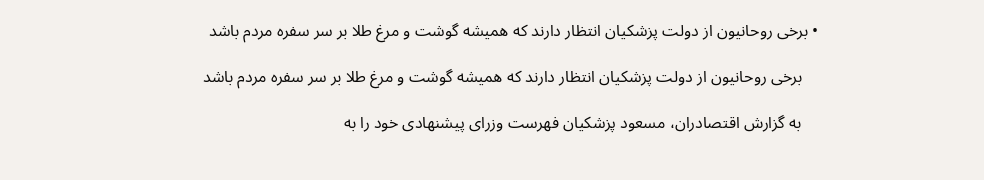• برخی روحانیون از دولت پزشکیان انتظار دارند که همیشه گوشت و مرغ طلا بر سر سفره مردم باشد

    برخی روحانیون از دولت پزشکیان انتظار دارند که همیشه گوشت و مرغ طلا بر سر سفره مردم باشد

    به گزارش اقتصادران، مسعود پزشکیان فهرست وزرای پیشنهادی خود را به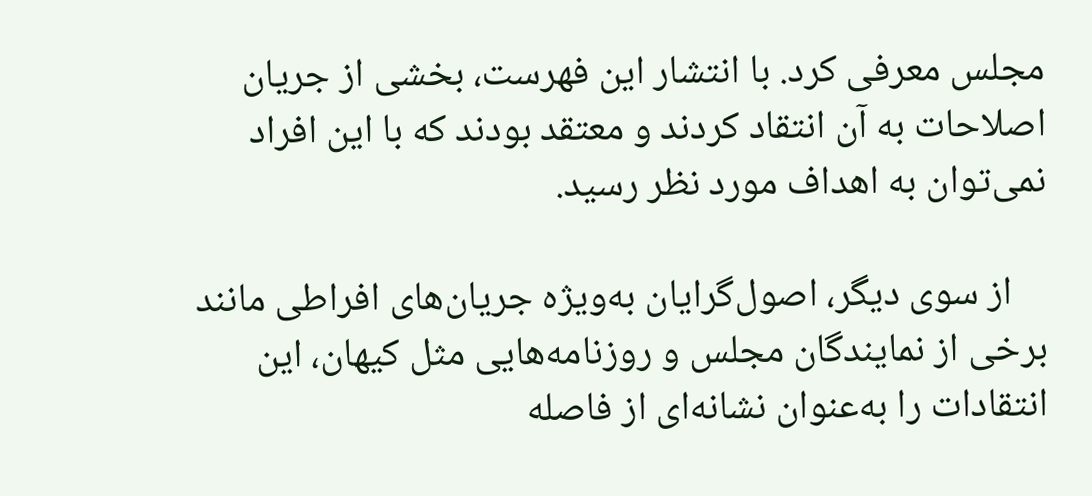مجلس معرفی کرد. با انتشار این فهرست، بخشی از جریان اصلاحات به آن انتقاد کردند و معتقد بودند که با این افراد نمی‌توان به اهداف مورد نظر رسید.

    از سوی دیگر، اصول‌گرایان به‌ویژه جریان‌های افراطی مانند برخی از نمایندگان مجلس و روزنامه‌هایی مثل کیهان، این انتقادات را به‌عنوان نشانه‌ای از فاصله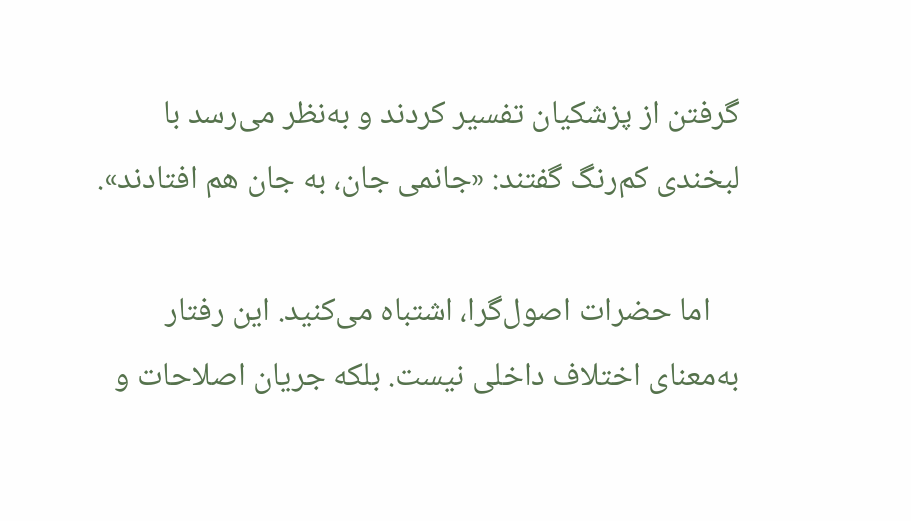گرفتن از پزشکیان تفسیر کردند و به‌نظر می‌رسد با لبخندی کم‌رنگ گفتند: «جانمی جان، به جان هم افتادند».

    اما حضرات اصول‌گرا، اشتباه می‌کنید. این رفتار به‌معنای اختلاف داخلی نیست. بلکه جریان اصلاحات و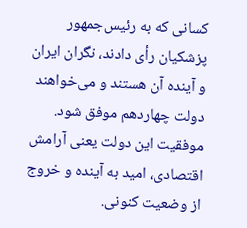کسانی که به رئیس‌جمهور پزشکیان رأی دادند، نگران ایران و آینده آن هستند و می‌خواهند دولت چهاردهم موفق شود. موفقیت این دولت یعنی آرامش اقتصادی، امید به آینده و خروج از وضعیت کنونی.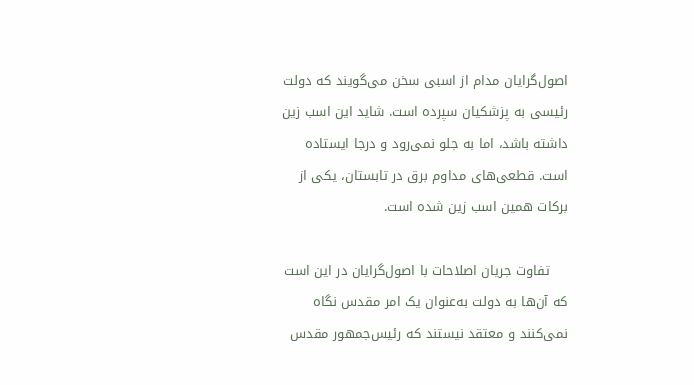اصول‌گرایان مدام از اسبی سخن می‌گویند که دولت رئیسی به پزشکیان سپرده است. شاید این اسب زین داشته باشد، اما به جلو نمی‌رود و درجا ایستاده است. قطعی‌های مداوم برق در تابستان، یکی از برکات همین اسب زین شده است.

    تفاوت جریان اصلاحات با اصول‌گرایان در این است که آن‌ها به دولت به‌عنوان یک امر مقدس نگاه نمی‌کنند و معتقد نیستند که رئیس‌جمهور مقدس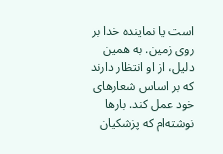است یا نماینده خدا بر روی زمین. به همین دلیل، از او انتظار دارند که بر اساس شعارهای خود عمل کند. بارها نوشته‌ام که پزشکیان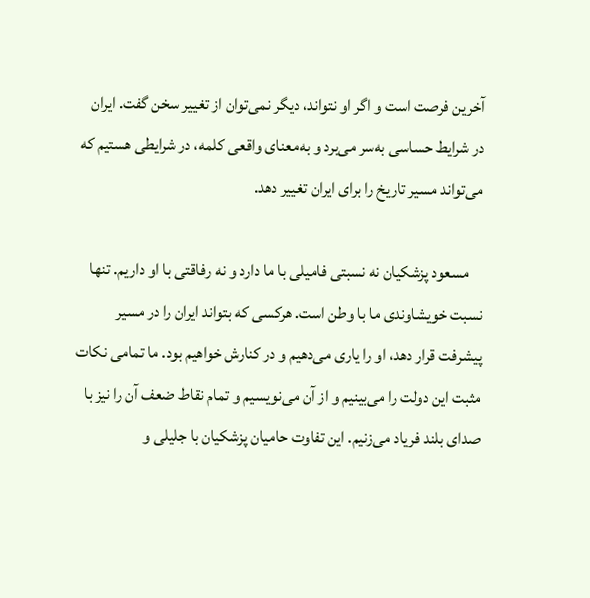آخرین فرصت است و اگر او نتواند، دیگر نمی‌توان از تغییر سخن گفت. ایران در شرایط حساسی به‌سر می‌برد و به‌معنای واقعی کلمه، در شرایطی هستیم که می‌تواند مسیر تاریخ را برای ایران تغییر دهد.

    مسعود پزشکیان نه نسبتی فامیلی با ما دارد و نه رفاقتی با او داریم. تنها نسبت خویشاوندی ما با وطن است. هرکسی که بتواند ایران را در مسیر پیشرفت قرار دهد، او را یاری می‌دهیم و در کنارش خواهیم بود. ما تمامی نکات مثبت این دولت را می‌بینیم و از آن می‌نویسیم و تمام نقاط ضعف آن را نیز با صدای بلند فریاد می‌زنیم. این تفاوت حامیان پزشکیان با جلیلی و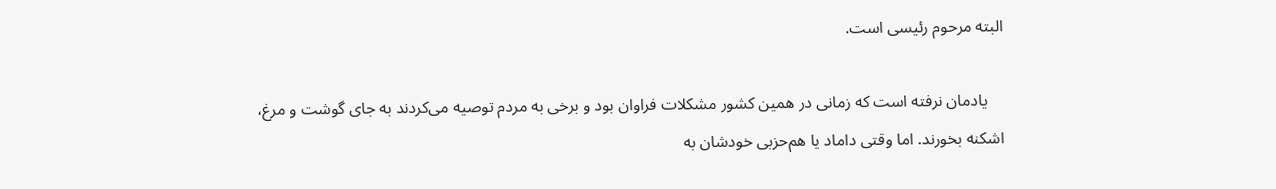البته مرحوم رئیسی است.

    یادمان نرفته است که زمانی در همین کشور مشکلات فراوان بود و برخی به مردم توصیه می‌کردند به جای گوشت و مرغ، اشکنه بخورند. اما وقتی داماد یا هم‌حزبی خودشان به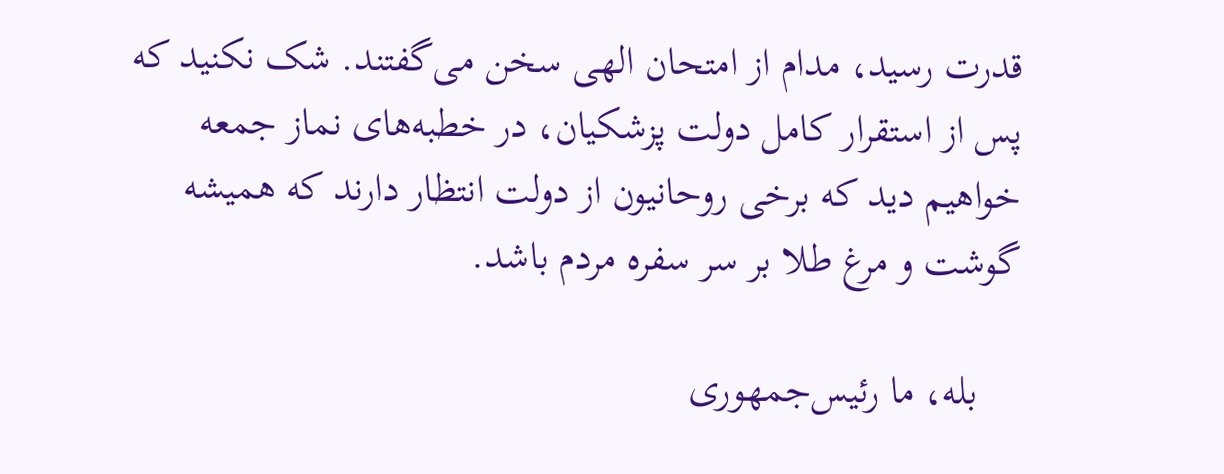قدرت رسید، مدام از امتحان الهی سخن می‌گفتند. شک نکنید که پس از استقرار کامل دولت پزشکیان، در خطبه‌های نماز جمعه خواهیم دید که برخی روحانیون از دولت انتظار دارند که همیشه گوشت و مرغ طلا بر سر سفره مردم باشد.

    بله، ما رئیس‌جمهوری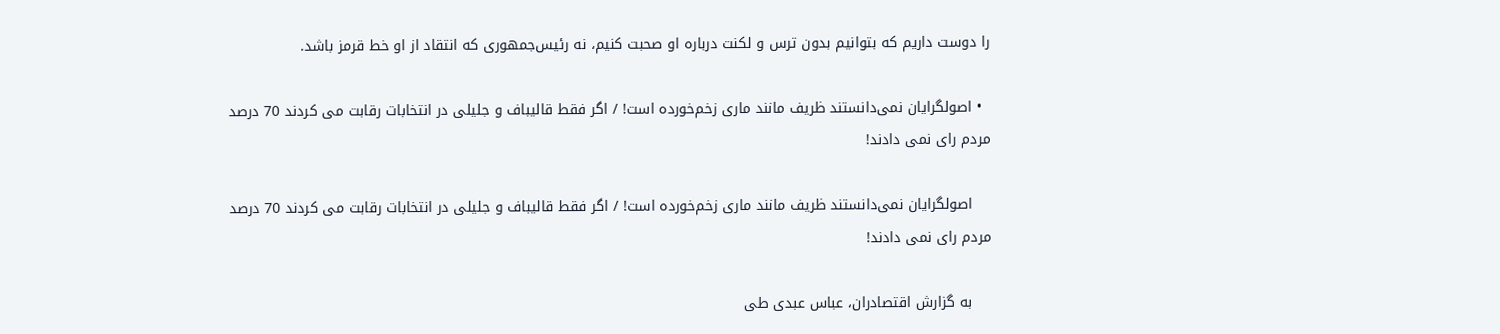را دوست داریم که بتوانیم بدون ترس و لکنت درباره او صحبت کنیم، نه رئیس‌جمهوری که انتقاد از او خط قرمز باشد.

  • اصولگرایان نمی‌دانستند ظریف مانند ماری زخم‌خورده است! / اگر فقط قالیباف و جلیلی در انتخابات رقابت می کردند 70 درصد مردم رای نمی دادند!

    اصولگرایان نمی‌دانستند ظریف مانند ماری زخم‌خورده است! / اگر فقط قالیباف و جلیلی در انتخابات رقابت می کردند 70 درصد مردم رای نمی دادند!

    به گزارش اقتصادران، عباس عبدی طی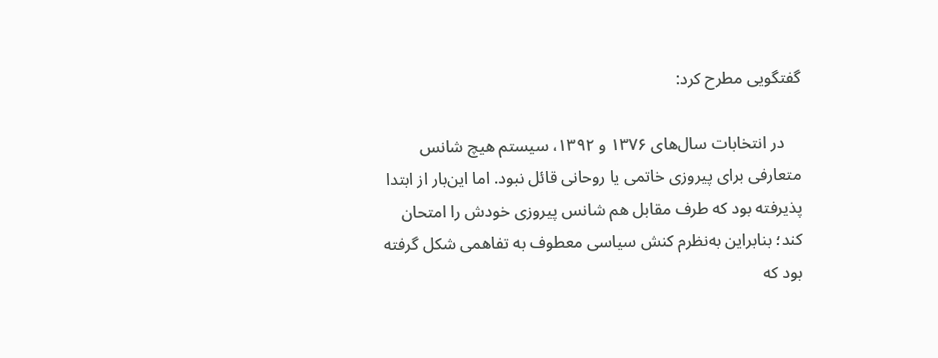گفتگویی مطرح کرد:

    در انتخابات سال‌های ۱۳۷۶ و ۱۳۹۲، سیستم هیچ شانس متعارفی برای پیروزی خاتمی یا روحانی قائل نبود. اما این‌بار از ابتدا پذیرفته بود که طرف مقابل هم شانس پیروزی خودش را امتحان کند؛ بنابراین به‌نظرم کنش سیاسی معطوف به تفاهمی شکل گرفته بود که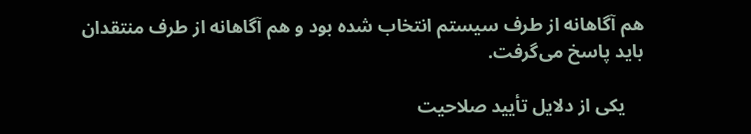هم آگاهانه از طرف سیستم انتخاب شده بود و هم آگاهانه از طرف منتقدان باید پاسخ می‌گرفت.

    یکی از دلایل تأیید صلاحیت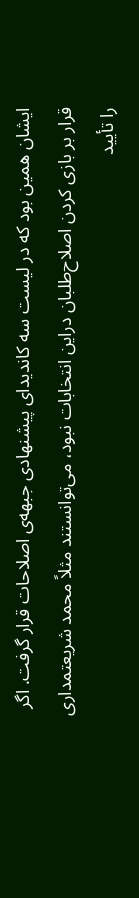ایشان همین بود که در لیست سه کاندیدای پیشنهادی جبهه‌ی اصلاحات قرار گرفت. اگر قرار بر بازی کردن اصلاح‌طلبان دراین انتخابات نبود، می‌توانستند مثلاً محمد شریعتمداری را تأیید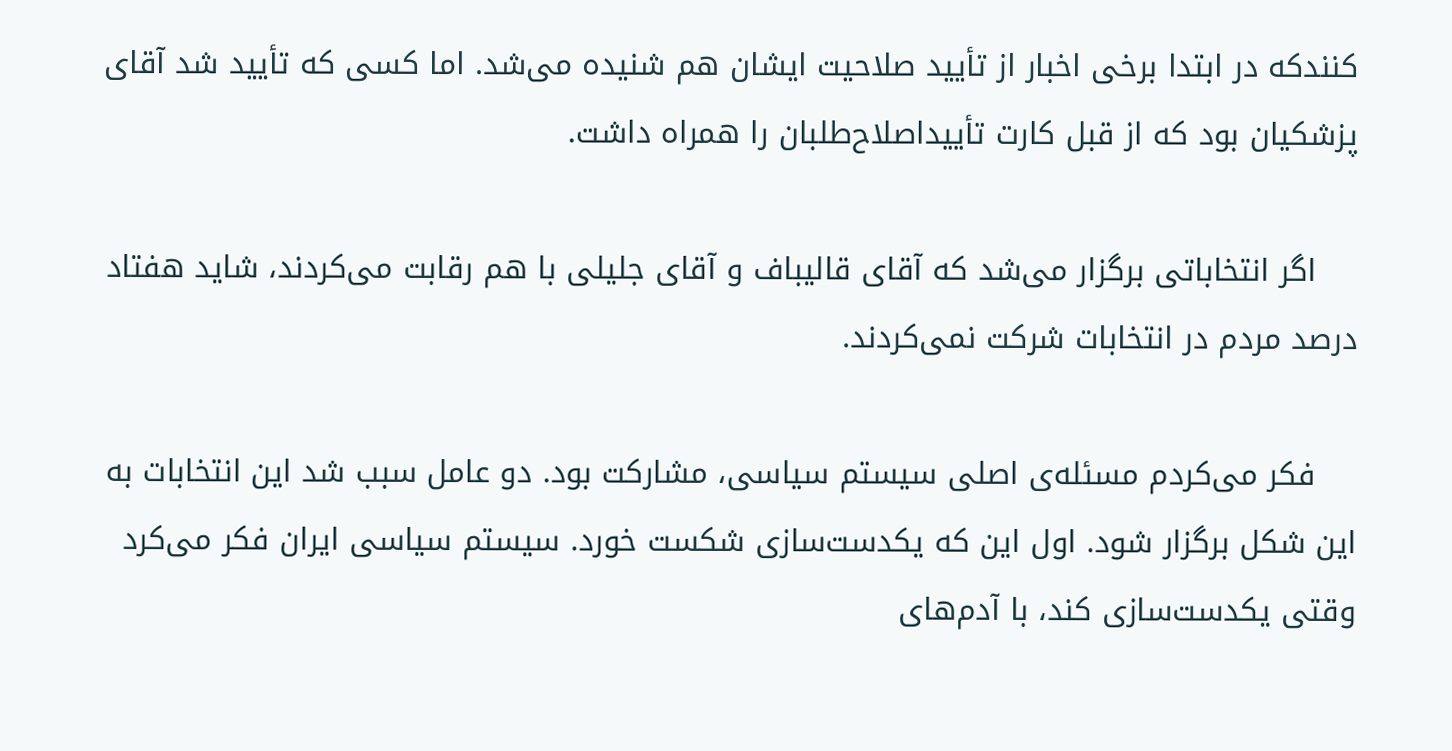کنندکه در ابتدا برخی اخبار از تأیید صلاحیت ایشان هم شنیده می‌شد. اما کسی که تأیید شد آقای پزشکیان بود که از قبل کارت تأییداصلاح‌طلبان را همراه داشت.

    اگر انتخاباتی برگزار می‌شد که آقای قالیباف و آقای جلیلی با هم رقابت می‌کردند، شاید هفتاد درصد مردم در انتخابات شرکت نمی‌کردند.

    فکر می‌کردم مسئله‌ی اصلی سیستم سیاسی، مشارکت بود. دو عامل سبب شد این انتخابات به این شکل برگزار شود. اول این که یکدست‌سازی شکست خورد. سیستم سیاسی ایران فکر می‌کرد وقتی یکدست‌سازی کند، با آدم‌های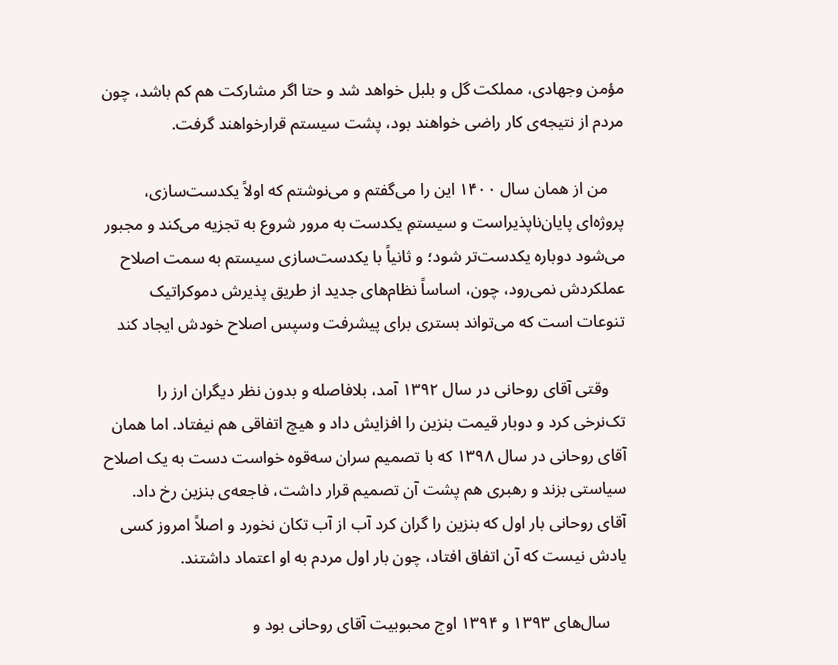مؤمن وجهادی، مملکت گل و بلبل خواهد شد و حتا اگر مشارکت هم کم باشد، چون مردم از نتیجه‌ی کار راضی خواهند بود، پشت سیستم قرارخواهند گرفت.

    من از همان سال ۱۴۰۰ این را می‌گفتم و می‌نوشتم که اولاً یکدست‌سازی، پروژه‌ای پایان‌ناپذیراست و سیستمِ یکدست به مرور شروع به تجزیه می‌کند و مجبور می‌شود دوباره یکدست‌تر شود؛ و ثانیاً با یکدست‌سازی سیستم به سمت اصلاح عملکردش نمی‌رود، چون، اساساً نظام‌های جدید از طریق پذیرش دموکراتیک تنوعات است که می‌تواند بستری برای پیشرفت وسپس اصلاح خودش ایجاد کند

    وقتی آقای روحانی در سال ۱۳۹۲ آمد، بلافاصله و بدون نظر دیگران ارز را تک‌نرخی کرد و دوبار قیمت بنزین را افزایش داد و هیچ اتفاقی هم نیفتاد. اما همان آقای روحانی در سال ۱۳۹۸ که با تصمیم سران سه‌قوه خواست دست به یک اصلاح سیاستی بزند و رهبری هم پشت آن تصمیم قرار داشت، فاجعه‌ی بنزین رخ داد. آقای روحانی بار اول که بنزین را گران کرد آب از آب تکان نخورد و اصلاً امروز کسی یادش نیست که آن اتفاق افتاد، چون بار اول مردم به او اعتماد داشتند.

    سال‌های ۱۳۹۳ و ۱۳۹۴ اوج محبوبیت آقای روحانی بود و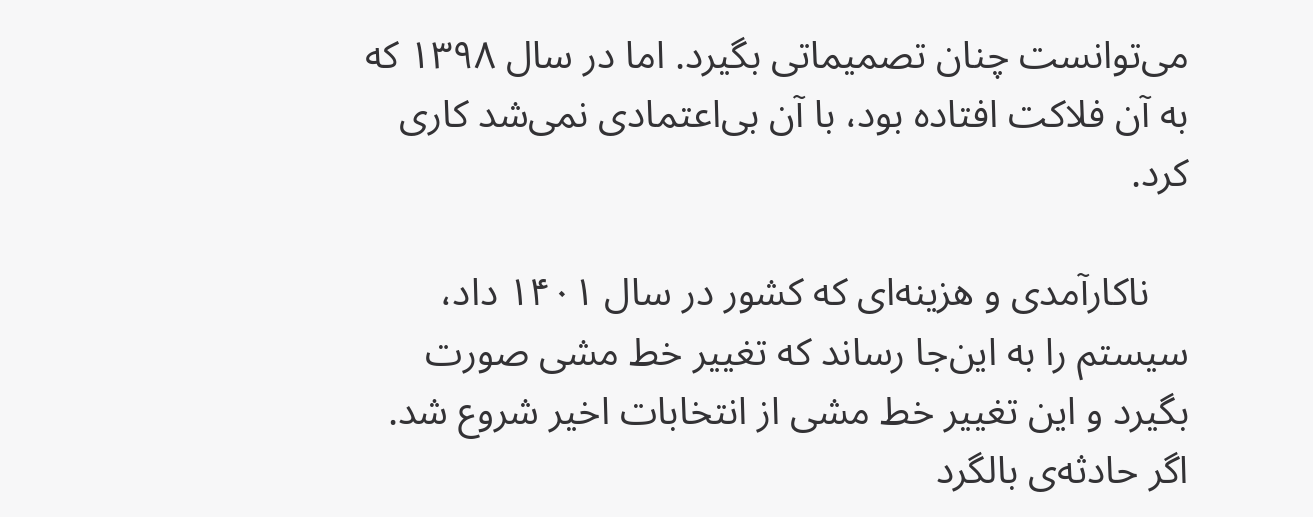می‌توانست چنان تصمیماتی بگیرد. اما در سال ۱۳۹۸ که به آن فلاکت افتاده بود، با آن بی‌اعتمادی نمی‌شد کاری کرد.

    ناکارآمدی و هزینه‌ای که کشور در سال ۱۴۰۱ داد، سیستم را به این‌جا رساند که تغییر خط مشی صورت بگیرد و این تغییر خط مشی از انتخابات اخیر شروع شد. اگر حادثه‌ی بالگرد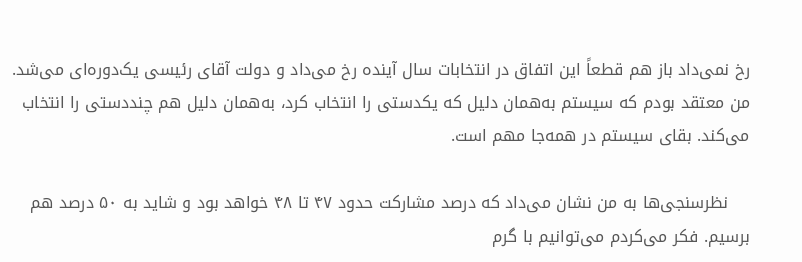رخ نمی‌داد باز هم قطعاً این اتفاق در انتخابات سال آینده رخ می‌داد و دولت آقای رئیسی یک‌دوره‌ای می‌شد. من معتقد بودم که سیستم به‌همان دلیل که یکدستی را انتخاب کرد، به‌همان دلیل هم چنددستی را انتخاب می‌کند. بقای سیستم در همه‌جا مهم است.

    نظرسنجی‌ها به من نشان می‌داد که درصد مشارکت حدود ۴۷ تا ۴۸ خواهد بود و شاید به ۵۰ درصد هم برسیم. فکر می‌کردم می‌توانیم با گرم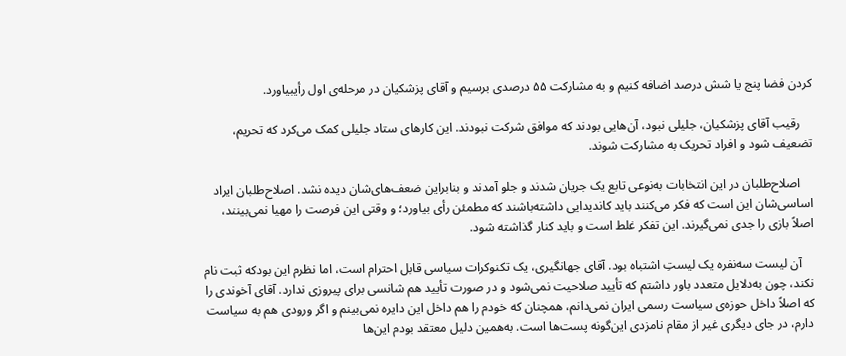کردن فضا پنج یا شش درصد اضافه کنیم و به مشارکت ۵۵ درصدی برسیم و آقای پزشکیان در مرحله‌ی اول رأیبیاورد.

    رقیب آقای پزشکیان، جلیلی نبود، آن‌هایی بودند که موافق شرکت نبودند. این کار‌های ستاد جلیلی کمک می‌کرد که تحریم، تضعیف شود و افراد تحریک به مشارکت شوند.

    اصلاح‌طلبان در این انتخابات به‌نوعی تابع یک جریان شدند و جلو آمدند و بنابراین ضعف‌های‌شان دیده نشد. اصلاح‌طلبان ایراد اساسی‌شان این است که فکر می‌کنند باید کاندیدایی داشته‌باشند که مطمئن رأی بیاورد؛ و وقتی این فرصت را مهیا نمی‌بینند، اصلاً بازی را جدی نمی‌گیرند. این تفکر غلط است و باید کنار گذاشته شود.

    آن لیست سه‌نفره یک لیستِ اشتباه بود. آقای جهانگیری، یک تکنوکرات سیاسی قابل احترام است، اما نظرم این بودکه ثبت نام نکند، چون به‌دلایل متعدد باور داشتم که تأیید صلاحیت نمی‌شود و در صورت تأیید هم شانسی برای پیروزی ندارد. آقای آخوندی را که اصلاً داخل حوزه‌ی سیاست رسمی ایران نمی‌دانم، همچنان که خودم را هم داخل این دایره نمی‌بینم و اگر ورودی هم به سیاست دارم، در جای دیگری غیر از مقام نامزدی این‌گونه پست‌ها است. به‌همین دلیل معتقد بودم این‌ها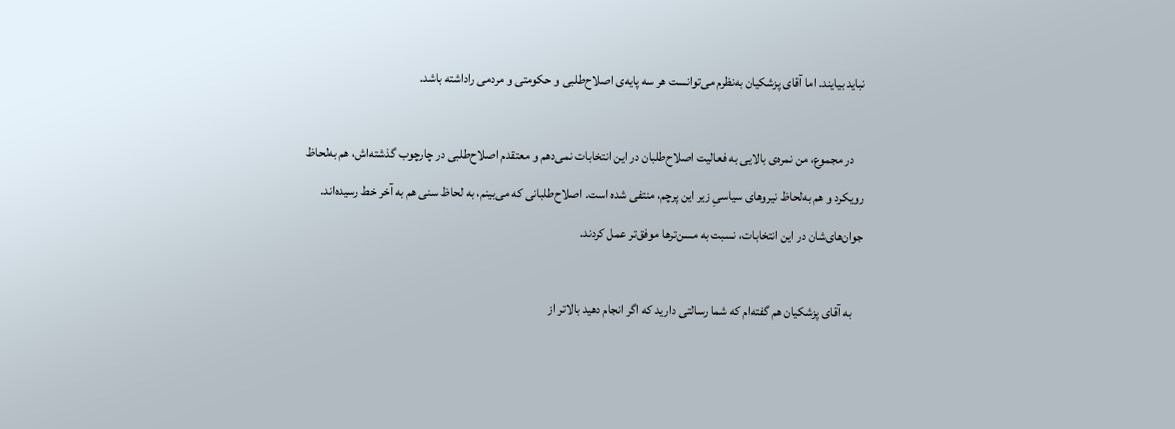نباید بیایند. اما آقای پزشکیان به‌نظرم می‌توانست هر سه پایه‌ی اصلاح‌طلبی و حکومتی و مردمی راداشته باشد.

    در مجموع، من نمره‌ی بالایی به فعالیت اصلاح‌طلبان در این انتخابات نمی‌دهم و معتقدم اصلاح‌طلبی در چارچوب گذشته‌اش، هم به‌لحاظ رویکرد و هم به‌لحاظ نیرو‌های سیاسیِ زیر این پرچم، منتفی شده است. اصلاح‌طلبانی که می‌بینم، به لحاظ سنی هم به آخر خط رسیده‌اند. جوان‌های‌شان در این انتخابات، نسبت به مسن‌تر‌ها موفق‌تر عمل کردند.

    به آقای پزشکیان هم گفته‌ام که شما رسالتی دارید که اگر انجام دهید بالاتر از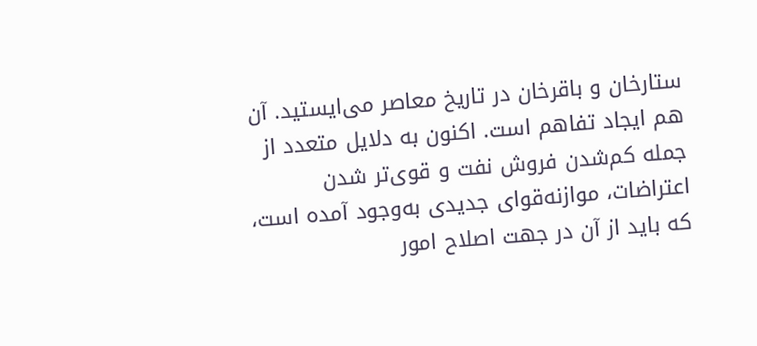ستارخان و باقرخان در تاریخ معاصر می‌ایستید. آن هم ایجاد تفاهم است. اکنون به دلایل متعدد از جمله کم‌شدن فروش نفت و قوی‌تر شدن اعتراضات، موازنه‌قوای جدیدی به‌وجود آمده است، که باید از آن در جهت اصلاح امور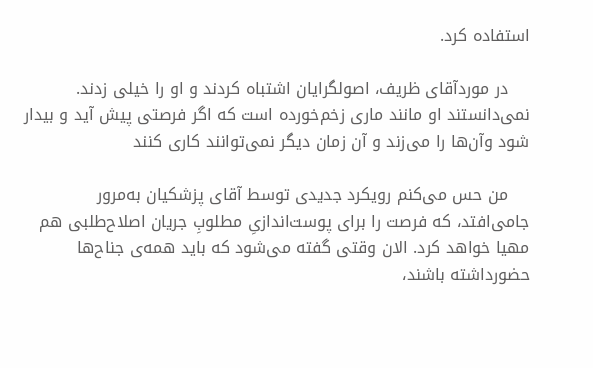استفاده کرد.

    در موردآقای ظریف، اصولگرایان اشتباه کردند و او را خیلی زدند. نمی‌دانستند او مانند ماری زخم‌خورده است که اگر فرصتی پیش آید و بیدار شود وآن‌ها را می‌زند و آن زمان دیگر نمی‌توانند کاری کنند

    من حس می‌کنم رویکرد جدیدی توسط آقای پزشکیان به‌مرور جامی‌افتد، که فرصت را برای پوست‌اندازیِ مطلوبِ جریان اصلاح‌طلبی هم مهیا خواهد کرد. الان وقتی گفته می‌شود که باید همه‌ی جناح‌ها حضورداشته باشند،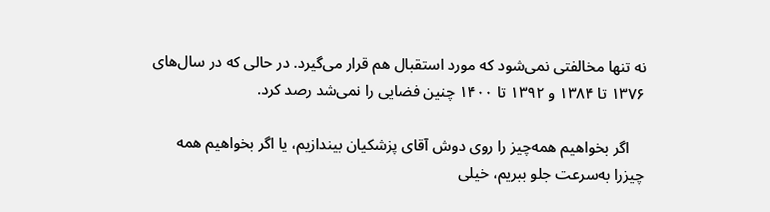نه تنها مخالفتی نمی‌شود که مورد استقبال هم قرار می‌گیرد. در حالی که در سال‌های ۱۳۷۶ تا ۱۳۸۴ و ۱۳۹۲ تا ۱۴۰۰ چنین فضایی را نمی‌شد رصد کرد.

    اگر بخواهیم همه‌چیز را روی دوش آقای پزشکیان بیندازیم، یا اگر بخواهیم همه چیزرا به‌سرعت جلو ببریم، خیلی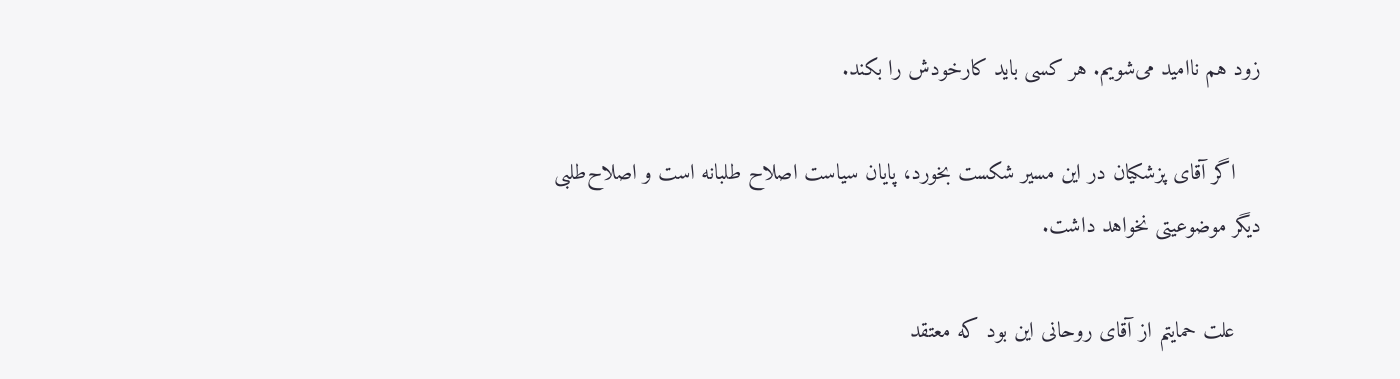زود هم ناامید می‌شویم. هر کسی باید کارخودش را بکند.

    اگر آقای پزشکیان در این مسیر شکست بخورد، پایان سیاست اصلاح طلبانه است و اصلاح‌طلبی دیگر موضوعیتی نخواهد داشت.

    علت حمایتم از آقای روحانی این بود که معتقد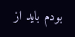بودم باید از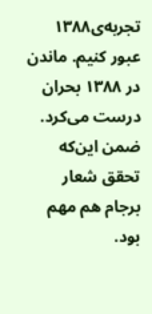تجربه‌ی۱۳۸۸ عبور کنیم. ماندن در ۱۳۸۸ بحران درست می‌کرد. ضمن این‌که تحقق شعار برجام هم مهم بود.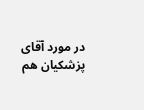در مورد آقای پزشکیان هم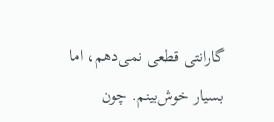گارانتی قطعی نمی‌دهم، اما بسیار خوش‌بینم. چون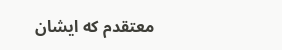معتقدم که ایشان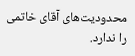محدودیت‌های آقای خاتمی را ندارد.